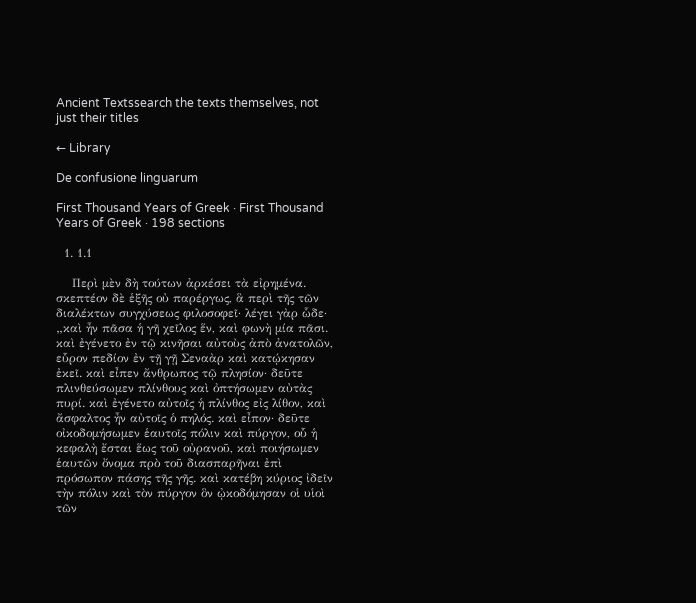Ancient Textssearch the texts themselves, not just their titles

← Library

De confusione linguarum

First Thousand Years of Greek · First Thousand Years of Greek · 198 sections

  1. 1.1

    Περὶ μὲν δὴ τούτων ἀρκέσει τὰ εἰρημένα. σκεπτέον δὲ ἑξῆς οὐ παρέργως, ἃ περὶ τῆς τῶν διαλέκτων συγχύσεως φιλοσοφεῖ· λέγει γὰρ ὧδε· „καὶ ἦν πᾶσα ἡ γῆ χεῖλος ἕν, καὶ φωνὴ μία πᾶσι. καὶ ἐγένετο ἐν τῷ κινῆσαι αὐτοὺς ἀπὸ ἀνατολῶν, εὗρον πεδίον ἐν τῇ γῇ Σεναὰρ καὶ κατῴκησαν ἐκεῖ. καὶ εἶπεν ἄνθρωπος τῷ πλησίον· δεῦτε πλινθεύσωμεν πλίνθους καὶ ὀπτήσωμεν αὐτὰς πυρί. καὶ ἐγένετο αὐτοῖς ἡ πλίνθος εἰς λίθον, καὶ ἄσφαλτος ἦν αὐτοῖς ὁ πηλός. καὶ εἶπον· δεῦτε οἰκοδομήσωμεν ἑαυτοῖς πόλιν καὶ πύργον, οὗ ἡ κεφαλὴ ἔσται ἕως τοῦ οὐρανοῦ, καὶ ποιήσωμεν ἑαυτῶν ὄνομα πρὸ τοῦ διασπαρῆναι ἐπὶ πρόσωπον πάσης τῆς γῆς. καὶ κατέβη κύριος ἰδεῖν τὴν πόλιν καὶ τὸν πύργον ὃν ᾠκοδόμησαν οἱ υἱοὶ τῶν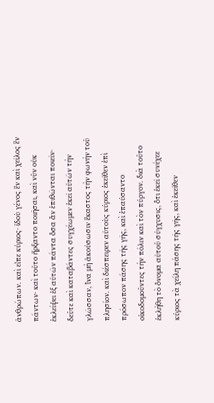ἀνθρώπων. καὶ εἶπε κύριος· ἰδοὺ γένος ἓν καὶ χεῖλος ἓν πάντων· καὶ τοῦτο ἤρξαντο ποιῆσαι, καὶ νῦν οὐκ ἐκλείψει ἐξ αὐτῶν πάντα ὅσα ἂν ἐπιθῶνται ποιεῖν· δεῦτε καὶ καταβάντες συγχέωμεν ἐκεῖ αὐτῶν τὴν γλῶσσαν, ἵνα μὴ ἀκούσωσιν ἕκαστος τὴν φωνὴν τοῦ πλησίον. καὶ διέσπειρεν αὐτοὺς κύριος ἐκεῖθεν ἐπὶ πρόσωπον πάσης τῆς γῆς, καὶ ἐπαύσαντο οἰκοδομοῦντες τὴν πόλιν καὶ τὸν πύργον. διὰ τοῦτο ἐκλήθη τὸ ὄνομα αὐτοῦ σύγχυσις, ὅτι ἐκεῖ συνέχεε κύριος τὰ χείλη πάσης τῆς γῆς, καὶ ἐκεῖθεν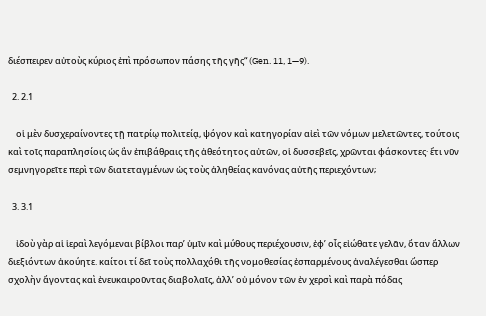διέσπειρεν αὐτοὺς κύριος ἐπὶ πρόσωπον πάσης τῆς γῆς“ (Gen. 11, 1—9).

  2. 2.1

    οἱ μὲν δυσχεραίνοντες τῇ πατρίῳ πολιτείᾳ, ψόγον καὶ κατηγορίαν αἰεὶ τῶν νόμων μελετῶντες, τούτοις καὶ τοῖς παραπλησίοις ὡς ἂν ἐπιβάθραις τῆς ἀθεότητος αὐτῶν, οἱ δυσσεβεῖς, χρῶνται φάσκοντες· ἔτι νῦν σεμνηγορεῖτε περὶ τῶν διατεταγμένων ὡς τοὺς ἀληθείας κανόνας αὐτῆς περιεχόντων;

  3. 3.1

    ἰδοὺ γὰρ αἱ ἱεραὶ λεγόμεναι βίβλοι παρ’ ὑμῖν καὶ μύθους περιέχουσιν, ἐφ’ οἷς εἰώθατε γελᾶν, ὅταν ἄλλων διεξιόντων ἀκούητε. καίτοι τί δεῖ τοὺς πολλαχόθι τῆς νομοθεσίας ἐσπαρμένους ἀναλέγεσθαι ὥσπερ σχολὴν ἄγοντας καὶ ἐνευκαιροῦντας διαβολαῖς, ἀλλ’ οὐ μόνον τῶν ἐν χερσὶ καὶ παρὰ πόδας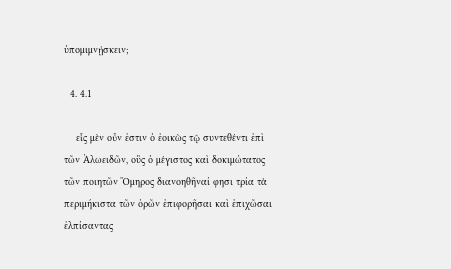ὑπομιμνῄσκειν;

  4. 4.1

    εἷς μὲν οὖν ἐστιν ὁ ἐοικὼς τῷ συντεθέντι ἐπὶ τῶν Ἀλωειδῶν, οὓς ὁ μέγιστος καὶ δοκιμώτατος τῶν ποιητῶν Ὅμηρος διανοηθῆναί φησι τρία τὰ περιμήκιστα τῶν ὀρῶν ἐπιφορῆσαι καὶ ἐπιχῶσαι ἐλπίσαντας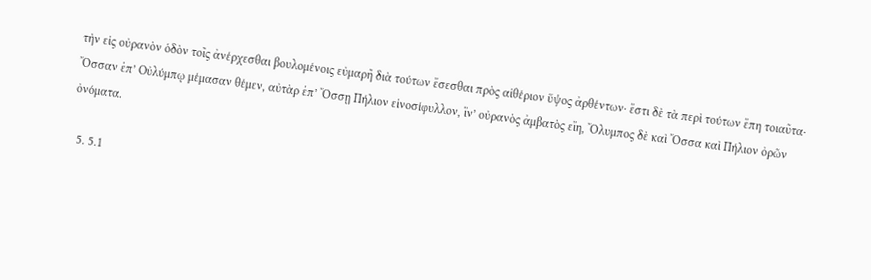τὴν εἰς οὐρανὸν ὁδὸν τοῖς ἀνέρχεσθαι βουλομένοις εὐμαρῆ διὰ τούτων ἔσεσθαι πρὸς αἰθέριον ὕψος ἀρθέντων· ἔστι δὲ τὰ περὶ τούτων ἔπη τοιαῦτα· Ὄσσαν ἐπ’ Οὐλύμπῳ μέμασαν θέμεν, αὐτὰρ ἐπ’ Ὄσσῃ Πήλιον εἰνοσίφυλλον, ἵν’ οὐρανὸς ἀμβατὸς εἴη, Ὄλυμπος δὲ καὶ Ὄσσα καὶ Πήλιον ὀρῶν ὀνόματα.

  5. 5.1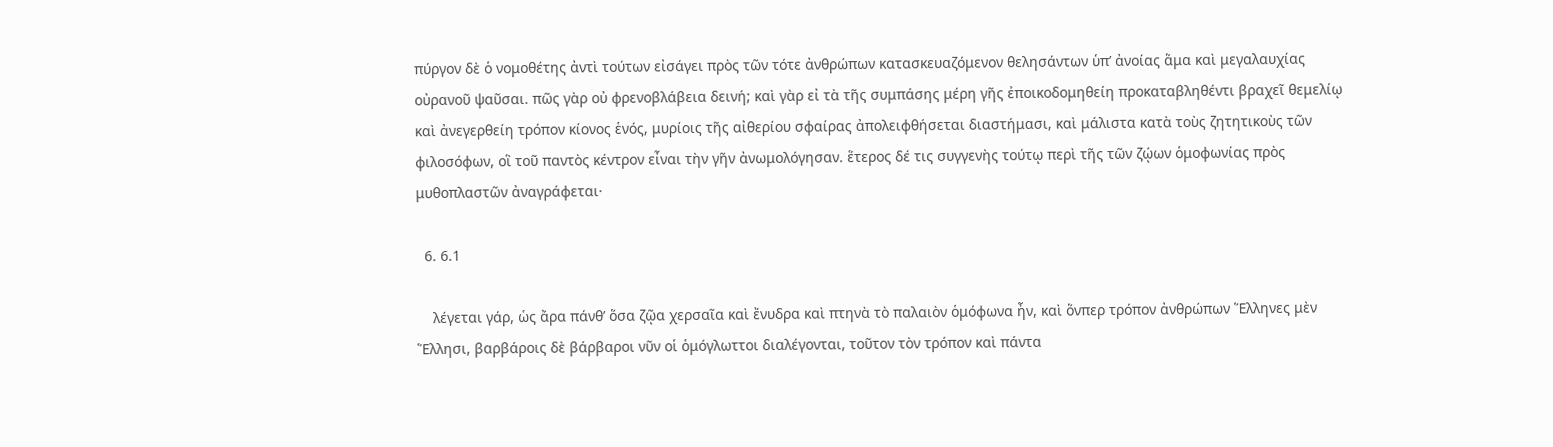πύργον δὲ ὁ νομοθέτης ἀντὶ τούτων εἰσάγει πρὸς τῶν τότε ἀνθρώπων κατασκευαζόμενον θελησάντων ὑπ’ ἀνοίας ἅμα καὶ μεγαλαυχίας οὐρανοῦ ψαῦσαι. πῶς γὰρ οὐ φρενοβλάβεια δεινή; καὶ γὰρ εἰ τὰ τῆς συμπάσης μέρη γῆς ἐποικοδομηθείη προκαταβληθέντι βραχεῖ θεμελίῳ καὶ ἀνεγερθείη τρόπον κίονος ἑνός, μυρίοις τῆς αἰθερίου σφαίρας ἀπολειφθήσεται διαστήμασι, καὶ μάλιστα κατὰ τοὺς ζητητικοὺς τῶν φιλοσόφων, οἳ τοῦ παντὸς κέντρον εἶναι τὴν γῆν ἀνωμολόγησαν. ἕτερος δέ τις συγγενὴς τούτῳ περὶ τῆς τῶν ζῴων ὁμοφωνίας πρὸς μυθοπλαστῶν ἀναγράφεται·

  6. 6.1

    λέγεται γάρ, ὡς ἄρα πάνθ’ ὅσα ζῷα χερσαῖα καὶ ἔνυδρα καὶ πτηνὰ τὸ παλαιὸν ὁμόφωνα ἦν, καὶ ὅνπερ τρόπον ἀνθρώπων Ἕλληνες μὲν Ἕλλησι, βαρβάροις δὲ βάρβαροι νῦν οἱ ὁμόγλωττοι διαλέγονται, τοῦτον τὸν τρόπον καὶ πάντα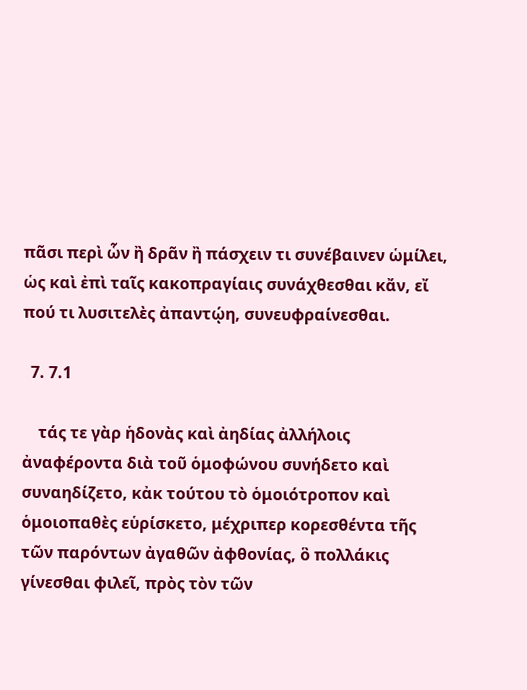πᾶσι περὶ ὧν ἢ δρᾶν ἢ πάσχειν τι συνέβαινεν ὡμίλει, ὡς καὶ ἐπὶ ταῖς κακοπραγίαις συνάχθεσθαι κἄν, εἴ πού τι λυσιτελὲς ἀπαντῴη, συνευφραίνεσθαι.

  7. 7.1

    τάς τε γὰρ ἡδονὰς καὶ ἀηδίας ἀλλήλοις ἀναφέροντα διὰ τοῦ ὁμοφώνου συνήδετο καὶ συναηδίζετο, κἀκ τούτου τὸ ὁμοιότροπον καὶ ὁμοιοπαθὲς εὑρίσκετο, μέχριπερ κορεσθέντα τῆς τῶν παρόντων ἀγαθῶν ἀφθονίας, ὃ πολλάκις γίνεσθαι φιλεῖ, πρὸς τὸν τῶν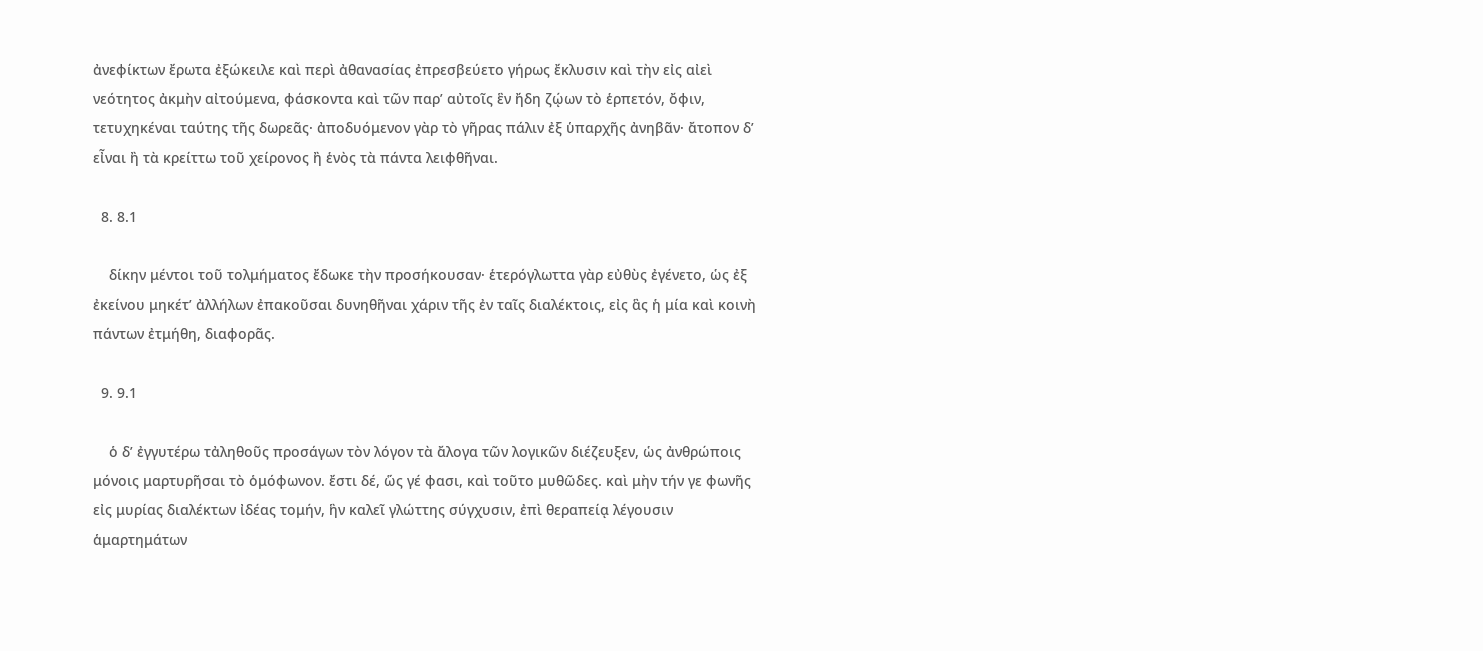ἀνεφίκτων ἔρωτα ἐξώκειλε καὶ περὶ ἀθανασίας ἐπρεσβεύετο γήρως ἔκλυσιν καὶ τὴν εἰς αἰεὶ νεότητος ἀκμὴν αἰτούμενα, φάσκοντα καὶ τῶν παρ’ αὐτοῖς ἓν ἤδη ζῴων τὸ ἑρπετόν, ὄφιν, τετυχηκέναι ταύτης τῆς δωρεᾶς· ἀποδυόμενον γὰρ τὸ γῆρας πάλιν ἐξ ὑπαρχῆς ἀνηβᾶν· ἄτοπον δ’ εἶναι ἢ τὰ κρείττω τοῦ χείρονος ἢ ἑνὸς τὰ πάντα λειφθῆναι.

  8. 8.1

    δίκην μέντοι τοῦ τολμήματος ἔδωκε τὴν προσήκουσαν· ἑτερόγλωττα γὰρ εὐθὺς ἐγένετο, ὡς ἐξ ἐκείνου μηκέτ’ ἀλλήλων ἐπακοῦσαι δυνηθῆναι χάριν τῆς ἐν ταῖς διαλέκτοις, εἰς ἃς ἡ μία καὶ κοινὴ πάντων ἐτμήθη, διαφορᾶς.

  9. 9.1

    ὁ δ’ ἐγγυτέρω τἀληθοῦς προσάγων τὸν λόγον τὰ ἄλογα τῶν λογικῶν διέζευξεν, ὡς ἀνθρώποις μόνοις μαρτυρῆσαι τὸ ὁμόφωνον. ἔστι δέ, ὥς γέ φασι, καὶ τοῦτο μυθῶδες. καὶ μὴν τήν γε φωνῆς εἰς μυρίας διαλέκτων ἰδέας τομήν, ἣν καλεῖ γλώττης σύγχυσιν, ἐπὶ θεραπείᾳ λέγουσιν ἁμαρτημάτων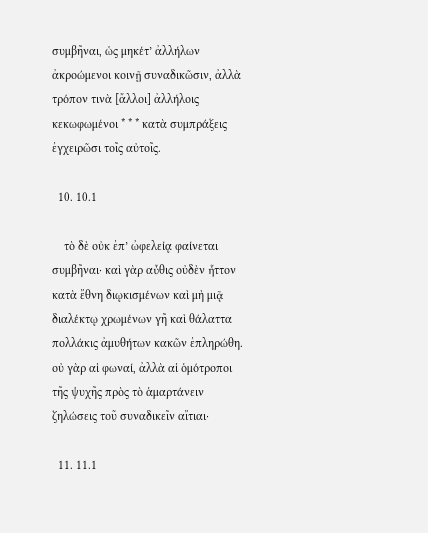συμβῆναι, ὡς μηκέτ’ ἀλλήλων ἀκροώμενοι κοινῇ συναδικῶσιν, ἀλλὰ τρόπον τινὰ [ἄλλοι] ἀλλήλοις κεκωφωμένοι * * * κατὰ συμπράξεις ἐγχειρῶσι τοῖς αὐτοῖς.

  10. 10.1

    τὸ δὲ οὐκ ἐπ’ ὠφελείᾳ φαίνεται συμβῆναι· καὶ γὰρ αὖθις οὐδὲν ἧττον κατὰ ἔθνη διῳκισμένων καὶ μὴ μιᾷ διαλέκτῳ χρωμένων γῆ καὶ θάλαττα πολλάκις ἀμυθήτων κακῶν ἐπληρώθη. οὐ γὰρ αἱ φωναί, ἀλλὰ αἱ ὁμότροποι τῆς ψυχῆς πρὸς τὸ ἁμαρτάνειν ζηλώσεις τοῦ συναδικεῖν αἴτιαι·

  11. 11.1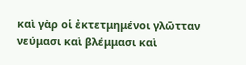καὶ γὰρ οἱ ἐκτετμημένοι γλῶτταν νεύμασι καὶ βλέμμασι καὶ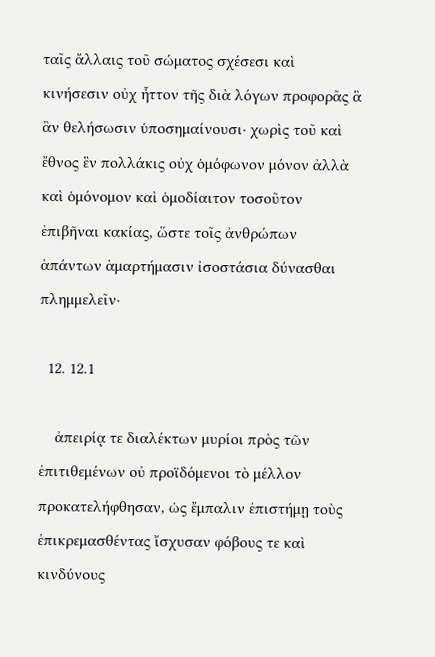ταῖς ἄλλαις τοῦ σώματος σχέσεσι καὶ κινήσεσιν οὐχ ἧττον τῆς διὰ λόγων προφορᾶς ἃ ἂν θελήσωσιν ὑποσημαίνουσι· χωρὶς τοῦ καὶ ἔθνος ἓν πολλάκις οὐχ ὁμόφωνον μόνον ἀλλὰ καὶ ὁμόνομον καὶ ὁμοδίαιτον τοσοῦτον ἐπιβῆναι κακίας, ὥστε τοῖς ἀνθρώπων ἁπάντων ἁμαρτήμασιν ἰσοστάσια δύνασθαι πλημμελεῖν·

  12. 12.1

    ἀπειρίᾳ τε διαλέκτων μυρίοι πρὸς τῶν ἐπιτιθεμένων οὐ προϊδόμενοι τὸ μέλλον προκατελήφθησαν, ὡς ἔμπαλιν ἐπιστήμῃ τοὺς ἐπικρεμασθέντας ἴσχυσαν φόβους τε καὶ κινδύνους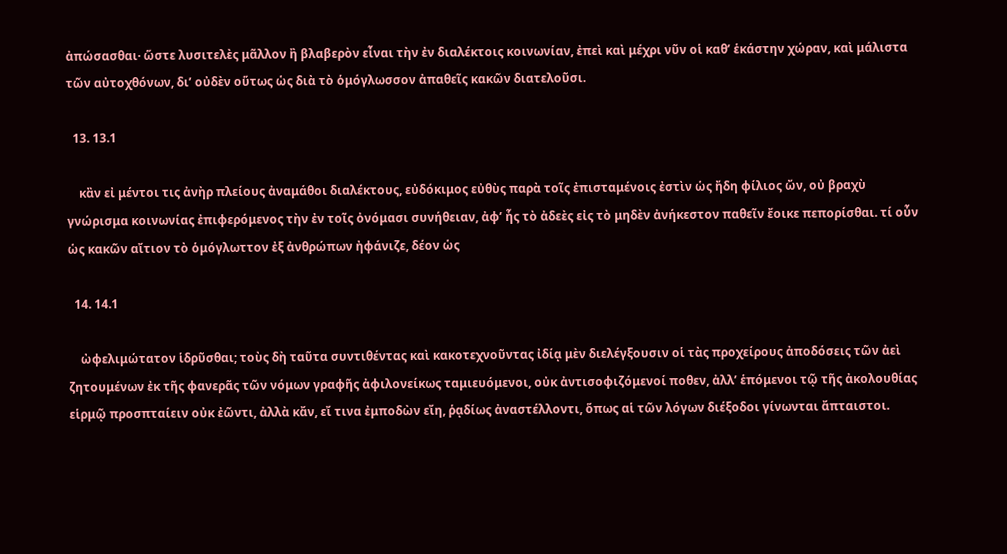ἀπώσασθαι· ὥστε λυσιτελὲς μᾶλλον ἢ βλαβερὸν εἶναι τὴν ἐν διαλέκτοις κοινωνίαν, ἐπεὶ καὶ μέχρι νῦν οἱ καθ’ ἑκάστην χώραν, καὶ μάλιστα τῶν αὐτοχθόνων, δι’ οὐδὲν οὕτως ὡς διὰ τὸ ὁμόγλωσσον ἀπαθεῖς κακῶν διατελοῦσι.

  13. 13.1

    κἂν εἰ μέντοι τις ἀνὴρ πλείους ἀναμάθοι διαλέκτους, εὐδόκιμος εὐθὺς παρὰ τοῖς ἐπισταμένοις ἐστὶν ὡς ἤδη φίλιος ὤν, οὐ βραχὺ γνώρισμα κοινωνίας ἐπιφερόμενος τὴν ἐν τοῖς ὀνόμασι συνήθειαν, ἀφ’ ἧς τὸ ἀδεὲς εἰς τὸ μηδὲν ἀνήκεστον παθεῖν ἔοικε πεπορίσθαι. τί οὖν ὡς κακῶν αἴτιον τὸ ὁμόγλωττον ἐξ ἀνθρώπων ἠφάνιζε, δέον ὡς

  14. 14.1

    ὠφελιμώτατον ἱδρῦσθαι; τοὺς δὴ ταῦτα συντιθέντας καὶ κακοτεχνοῦντας ἰδίᾳ μὲν διελέγξουσιν οἱ τὰς προχείρους ἀποδόσεις τῶν ἀεὶ ζητουμένων ἐκ τῆς φανερᾶς τῶν νόμων γραφῆς ἀφιλονείκως ταμιευόμενοι, οὐκ ἀντισοφιζόμενοί ποθεν, ἀλλ’ ἑπόμενοι τῷ τῆς ἀκολουθίας εἱρμῷ προσπταίειν οὐκ ἐῶντι, ἀλλὰ κἄν, εἴ τινα ἐμποδὼν εἴη, ῥᾳδίως ἀναστέλλοντι, ὅπως αἱ τῶν λόγων διέξοδοι γίνωνται ἄπταιστοι.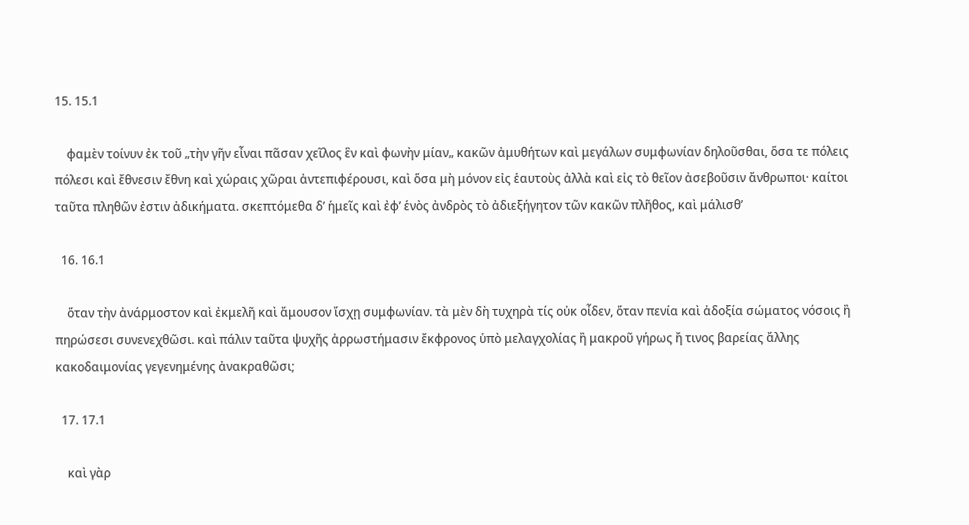15. 15.1

    φαμὲν τοίνυν ἐκ τοῦ „τὴν γῆν εἶναι πᾶσαν χεῖλος ἓν καὶ φωνὴν μίαν„ κακῶν ἀμυθήτων καὶ μεγάλων συμφωνίαν δηλοῦσθαι, ὅσα τε πόλεις πόλεσι καὶ ἔθνεσιν ἔθνη καὶ χώραις χῶραι ἀντεπιφέρουσι, καὶ ὅσα μὴ μόνον εἰς ἑαυτοὺς ἀλλὰ καὶ εἰς τὸ θεῖον ἀσεβοῦσιν ἄνθρωποι· καίτοι ταῦτα πληθῶν ἐστιν ἀδικήματα. σκεπτόμεθα δ’ ἡμεῖς καὶ ἐφ’ ἑνὸς ἀνδρὸς τὸ ἀδιεξήγητον τῶν κακῶν πλῆθος, καὶ μάλισθ’

  16. 16.1

    ὅταν τὴν ἀνάρμοστον καὶ ἐκμελῆ καὶ ἄμουσον ἴσχῃ συμφωνίαν. τὰ μὲν δὴ τυχηρὰ τίς οὐκ οἶδεν, ὅταν πενία καὶ ἀδοξία σώματος νόσοις ἢ πηρώσεσι συνενεχθῶσι. καὶ πάλιν ταῦτα ψυχῆς ἀρρωστήμασιν ἔκφρονος ὑπὸ μελαγχολίας ἢ μακροῦ γήρως ἤ τινος βαρείας ἄλλης κακοδαιμονίας γεγενημένης ἀνακραθῶσι;

  17. 17.1

    καὶ γὰρ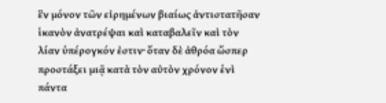ἓν μόνον τῶν εἰρημένων βιαίως ἀντιστατῆσαν ἱκανὸν ἀνατρέψαι καὶ καταβαλεῖν καὶ τὸν λίαν ὑπέρογκόν ἐστιν· ὅταν δὲ ἀθρόα ὥσπερ προστάξει μιᾷ κατὰ τὸν αὐτὸν χρόνον ἑνὶ πάντα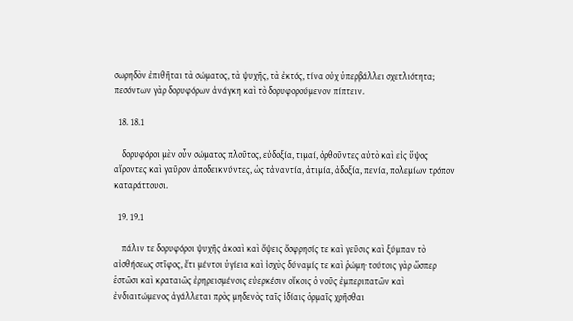σωρηδὸν ἐπιθῆται τὰ σώματος, τὰ ψυχῆς, τὰ ἐκτός, τίνα οὐχ ὑπερβάλλει σχετλιότητα; πεσόντων γὰρ δορυφόρων ἀνάγκη καὶ τὸ δορυφορούμενον πίπτειν.

  18. 18.1

    δορυφόροι μὲν οὖν σώματος πλοῦτος, εὐδοξία, τιμαί, ὀρθοῦντες αὐτὸ καὶ εἰς ὕψος αἴροντες καὶ γαῦρον ἀποδεικνύντες, ὡς τἀναντία, ἀτιμία, ἀδοξία, πενία, πολεμίων τρόπον καταράττουσι.

  19. 19.1

    πάλιν τε δορυφόροι ψυχῆς ἀκοαὶ καὶ ὄψεις ὄσφρησίς τε καὶ γεῦσις καὶ ξύμπαν τὸ αἰσθήσεως στῖφος, ἔτι μέντοι ὑγίεια καὶ ἰσχὺς δύναμίς τε καὶ ῥώμη· τούτοις γὰρ ὥσπερ ἑστῶσι καὶ κραταιῶς ἐρηρεισμένοις εὐερκέσιν οἴκοις ὁ νοῦς ἐμπεριπατῶν καὶ ἐνδιαιτώμενος ἀγάλλεται πρὸς μηδενὸς ταῖς ἰδίαις ὁρμαῖς χρῆσθαι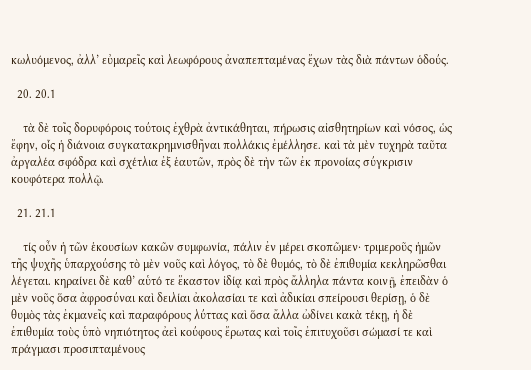κωλυόμενος, ἀλλ’ εὐμαρεῖς καὶ λεωφόρους ἀναπεπταμένας ἔχων τὰς διὰ πάντων ὁδούς.

  20. 20.1

    τὰ δὲ τοῖς δορυφόροις τούτοις ἐχθρὰ ἀντικάθηται, πήρωσις αἰσθητηρίων καὶ νόσος, ὡς ἔφην, οἷς ἡ διάνοια συγκατακρημνισθῆναι πολλάκις ἐμέλλησε. καὶ τὰ μὲν τυχηρὰ ταῦτα ἀργαλέα σφόδρα καὶ σχέτλια ἐξ ἑαυτῶν, πρὸς δὲ τὴν τῶν ἐκ προνοίας σύγκρισιν κουφότερα πολλῷ.

  21. 21.1

    τίς οὖν ἡ τῶν ἑκουσίων κακῶν συμφωνία, πάλιν ἐν μέρει σκοπῶμεν· τριμεροῦς ἡμῶν τῆς ψυχῆς ὑπαρχούσης τὸ μὲν νοῦς καὶ λόγος, τὸ δὲ θυμός, τὸ δὲ ἐπιθυμία κεκληρῶσθαι λέγεται. κηραίνει δὲ καθ’ αὑτό τε ἕκαστον ἰδίᾳ καὶ πρὸς ἄλληλα πάντα κοινῇ, ἐπειδὰν ὁ μὲν νοῦς ὅσα ἀφροσύναι καὶ δειλίαι ἀκολασίαι τε καὶ ἀδικίαι σπείρουσι θερίσῃ, ὁ δὲ θυμὸς τὰς ἐκμανεῖς καὶ παραφόρους λύττας καὶ ὅσα ἄλλα ὠδίνει κακὰ τέκῃ, ἡ δὲ ἐπιθυμία τοὺς ὑπὸ νηπιότητος ἀεὶ κούφους ἔρωτας καὶ τοῖς ἐπιτυχοῦσι σώμασί τε καὶ πράγμασι προσιπταμένους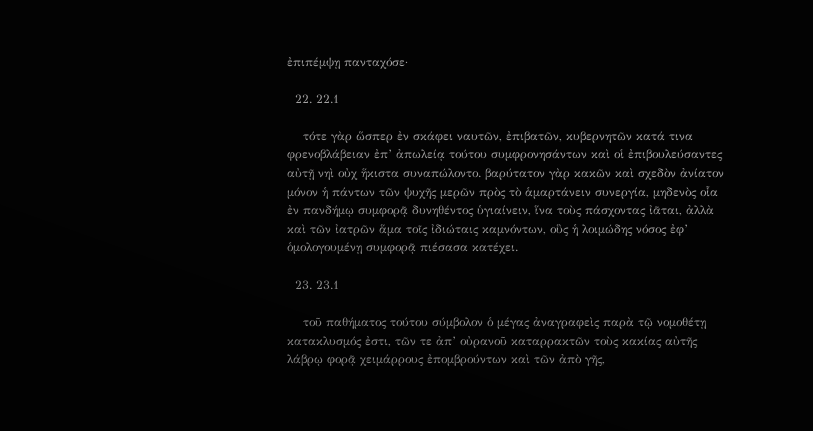ἐπιπέμψῃ πανταχόσε·

  22. 22.1

    τότε γὰρ ὥσπερ ἐν σκάφει ναυτῶν, ἐπιβατῶν, κυβερνητῶν κατά τινα φρενοβλάβειαν ἐπ’ ἀπωλείᾳ τούτου συμφρονησάντων καὶ οἱ ἐπιβουλεύσαντες αὐτῇ νηὶ οὐχ ἥκιστα συναπώλοντο. βαρύτατον γὰρ κακῶν καὶ σχεδὸν ἀνίατον μόνον ἡ πάντων τῶν ψυχῆς μερῶν πρὸς τὸ ἁμαρτάνειν συνεργία, μηδενὸς οἷα ἐν πανδήμῳ συμφορᾷ δυνηθέντος ὑγιαίνειν, ἵνα τοὺς πάσχοντας ἰᾶται, ἀλλὰ καὶ τῶν ἰατρῶν ἅμα τοῖς ἰδιώταις καμνόντων, οὓς ἡ λοιμώδης νόσος ἐφ’ ὁμολογουμένῃ συμφορᾷ πιέσασα κατέχει.

  23. 23.1

    τοῦ παθήματος τούτου σύμβολον ὁ μέγας ἀναγραφεὶς παρὰ τῷ νομοθέτῃ κατακλυσμός ἐστι, τῶν τε ἀπ’ οὐρανοῦ καταρρακτῶν τοὺς κακίας αὐτῆς λάβρῳ φορᾷ χειμάρρους ἐπομβρούντων καὶ τῶν ἀπὸ γῆς,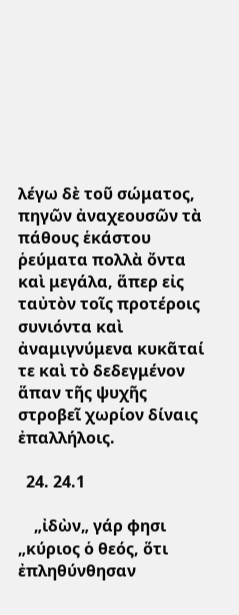λέγω δὲ τοῦ σώματος, πηγῶν ἀναχεουσῶν τὰ πάθους ἑκάστου ῥεύματα πολλὰ ὄντα καὶ μεγάλα, ἅπερ εἰς ταὐτὸν τοῖς προτέροις συνιόντα καὶ ἀναμιγνύμενα κυκᾶταί τε καὶ τὸ δεδεγμένον ἅπαν τῆς ψυχῆς στροβεῖ χωρίον δίναις ἐπαλλήλοις.

  24. 24.1

    „ἰδὼν„ γάρ φησι „κύριος ὁ θεός, ὅτι ἐπληθύνθησαν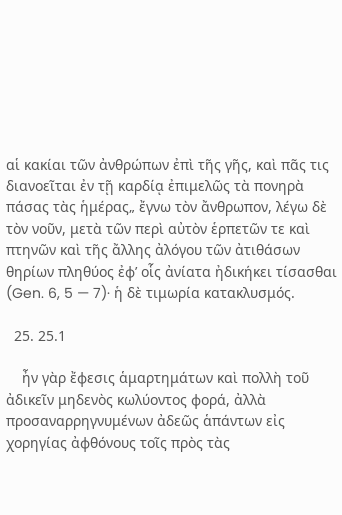αἱ κακίαι τῶν ἀνθρώπων ἐπὶ τῆς γῆς, καὶ πᾶς τις διανοεῖται ἐν τῇ καρδίᾳ ἐπιμελῶς τὰ πονηρὰ πάσας τὰς ἡμέρας„ ἔγνω τὸν ἄνθρωπον, λέγω δὲ τὸν νοῦν, μετὰ τῶν περὶ αὐτὸν ἑρπετῶν τε καὶ πτηνῶν καὶ τῆς ἄλλης ἀλόγου τῶν ἀτιθάσων θηρίων πληθύος ἐφ’ οἷς ἀνίατα ἠδικήκει τίσασθαι (Gen. 6, 5 — 7)· ἡ δὲ τιμωρία κατακλυσμός.

  25. 25.1

    ἦν γὰρ ἔφεσις ἁμαρτημάτων καὶ πολλὴ τοῦ ἀδικεῖν μηδενὸς κωλύοντος φορά, ἀλλὰ προσαναρρηγνυμένων ἀδεῶς ἁπάντων εἰς χορηγίας ἀφθόνους τοῖς πρὸς τὰς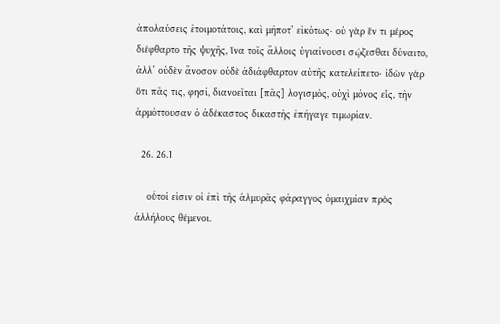ἀπολαύσεις ἑτοιμοτάτοις, καὶ μήποτ’ εἰκότως· οὐ γὰρ ἕν τι μέρος διέφθαρτο τῆς ψυχῆς, ἵνα τοῖς ἄλλοις ὑγιαίνουσι σῴζεσθαι δύναιτο, ἀλλ’ οὐδὲν ἄνοσον οὐδὲ ἀδιάφθαρτον αὐτῆς κατελείπετο· ἰδὼν γὰρ ὅτι πᾶς τις, φησί, διανοεῖται [πᾶς] λογισμός, οὐχὶ μόνος εἷς, τὴν ἁρμόττουσαν ὁ ἀδέκαστος δικαστὴς ἐπήγαγε τιμωρίαν.

  26. 26.1

    οὗτοί εἰσιν οἱ ἐπὶ τῆς ἁλμυρᾶς φάραγγος ὁμαιχμίαν πρὸς ἀλλήλους θέμενοι.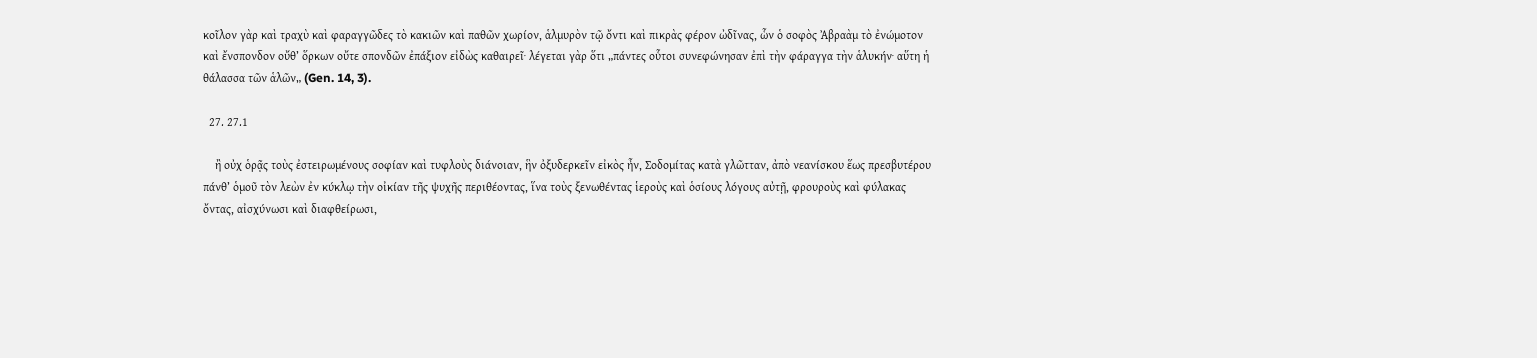κοῖλον γὰρ καὶ τραχὺ καὶ φαραγγῶδες τὸ κακιῶν καὶ παθῶν χωρίον, ἁλμυρὸν τῷ ὄντι καὶ πικρὰς φέρον ὠδῖνας, ὧν ὁ σοφὸς Ἀβραὰμ τὸ ἐνώμοτον καὶ ἔνσπονδον οὔθ’ ὅρκων οὔτε σπονδῶν ἐπάξιον εἰδὼς καθαιρεῖ· λέγεται γὰρ ὅτι „πάντες οὗτοι συνεφώνησαν ἐπὶ τὴν φάραγγα τὴν ἁλυκήν· αὕτη ἡ θάλασσα τῶν ἁλῶν„ (Gen. 14, 3).

  27. 27.1

    ἢ οὐχ ὁρᾷς τοὺς ἐστειρωμένους σοφίαν καὶ τυφλοὺς διάνοιαν, ἣν ὀξυδερκεῖν εἰκὸς ἦν, Σοδομίτας κατὰ γλῶτταν, ἀπὸ νεανίσκου ἕως πρεσβυτέρου πάνθ’ ὁμοῦ τὸν λεὼν ἐν κύκλῳ τὴν οἰκίαν τῆς ψυχῆς περιθέοντας, ἵνα τοὺς ξενωθέντας ἱεροὺς καὶ ὁσίους λόγους αὐτῇ, φρουροὺς καὶ φύλακας ὄντας, αἰσχύνωσι καὶ διαφθείρωσι,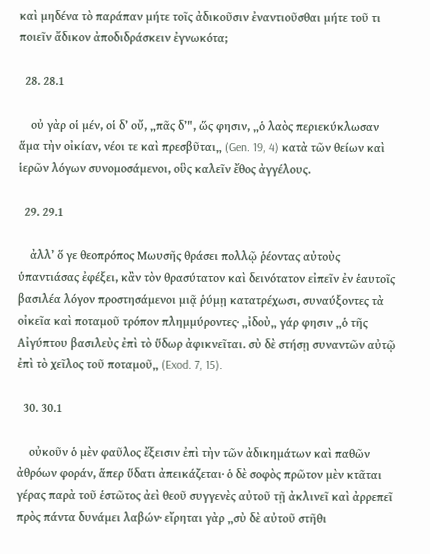καὶ μηδένα τὸ παράπαν μήτε τοῖς ἀδικοῦσιν ἐναντιοῦσθαι μήτε τοῦ τι ποιεῖν ἄδικον ἀποδιδράσκειν ἐγνωκότα;

  28. 28.1

    οὐ γὰρ οἱ μέν, οἱ δ’ οὔ, „πᾶς δ’", ὥς φησιν, „ὁ λαὸς περιεκύκλωσαν ἅμα τὴν οἰκίαν, νέοι τε καὶ πρεσβῦται„ (Gen. 19, 4) κατὰ τῶν θείων καὶ ἱερῶν λόγων συνομοσάμενοι, οὓς καλεῖν ἔθος ἀγγέλους.

  29. 29.1

    ἀλλ’ ὅ γε θεοπρόπος Μωυσῆς θράσει πολλῷ ῥέοντας αὐτοὺς ὑπαντιάσας ἐφέξει, κἂν τὸν θρασύτατον καὶ δεινότατον εἰπεῖν ἐν ἑαυτοῖς βασιλέα λόγον προστησάμενοι μιᾷ ῥύμῃ κατατρέχωσι, συναύξοντες τὰ οἰκεῖα καὶ ποταμοῦ τρόπον πλημμύροντες· „ἰδοὺ„ γάρ φησιν „ὁ τῆς Αἰγύπτου βασιλεὺς ἐπὶ τὸ ὕδωρ ἀφικνεῖται. σὺ δὲ στήσῃ συναντῶν αὐτῷ ἐπὶ τὸ χεῖλος τοῦ ποταμοῦ„ (Exod. 7, 15).

  30. 30.1

    οὐκοῦν ὁ μὲν φαῦλος ἔξεισιν ἐπὶ τὴν τῶν ἀδικημάτων καὶ παθῶν ἀθρόων φοράν, ἅπερ ὕδατι ἀπεικάζεται· ὁ δὲ σοφὸς πρῶτον μὲν κτᾶται γέρας παρὰ τοῦ ἑστῶτος ἀεὶ θεοῦ συγγενὲς αὐτοῦ τῇ ἀκλινεῖ καὶ ἀρρεπεῖ πρὸς πάντα δυνάμει λαβών· εἴρηται γὰρ „σὺ δὲ αὐτοῦ στῆθι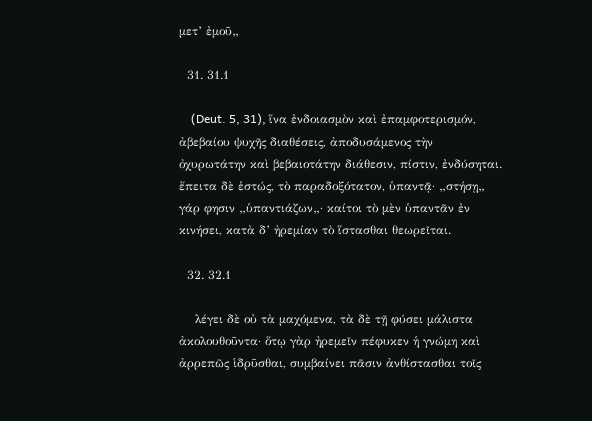μετ’ ἐμοῦ„

  31. 31.1

    (Deut. 5, 31), ἵνα ἐνδοιασμὸν καὶ ἐπαμφοτερισμόν, ἀβεβαίου ψυχῆς διαθέσεις, ἀποδυσάμενος τὴν ὀχυρωτάτην καὶ βεβαιοτάτην διάθεσιν, πίστιν, ἐνδύσηται. ἔπειτα δὲ ἑστώς, τὸ παραδοξότατον, ὑπαντᾷ· „στήσῃ„ γάρ φησιν „ὑπαντιάζων„· καίτοι τὸ μὲν ὑπαντᾶν ἐν κινήσει, κατὰ δ’ ἠρεμίαν τὸ ἵστασθαι θεωρεῖται.

  32. 32.1

    λέγει δὲ οὐ τὰ μαχόμενα, τὰ δὲ τῇ φύσει μάλιστα ἀκολουθοῦντα· ὅτῳ γὰρ ἠρεμεῖν πέφυκεν ἡ γνώμη καὶ ἀρρεπῶς ἱδρῦσθαι, συμβαίνει πᾶσιν ἀνθίστασθαι τοῖς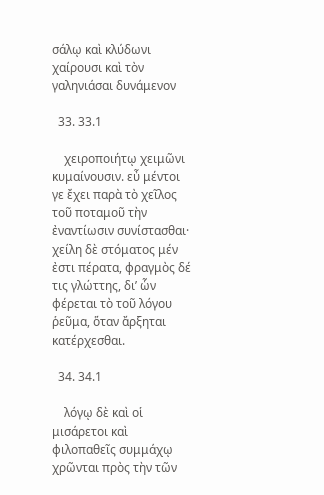σάλῳ καὶ κλύδωνι χαίρουσι καὶ τὸν γαληνιάσαι δυνάμενον

  33. 33.1

    χειροποιήτῳ χειμῶνι κυμαίνουσιν. εὖ μέντοι γε ἔχει παρὰ τὸ χεῖλος τοῦ ποταμοῦ τὴν ἐναντίωσιν συνίστασθαι· χείλη δὲ στόματος μέν ἐστι πέρατα, φραγμὸς δέ τις γλώττης, δι’ ὧν φέρεται τὸ τοῦ λόγου ῥεῦμα, ὅταν ἄρξηται κατέρχεσθαι.

  34. 34.1

    λόγῳ δὲ καὶ οἱ μισάρετοι καὶ φιλοπαθεῖς συμμάχῳ χρῶνται πρὸς τὴν τῶν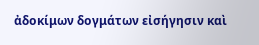ἀδοκίμων δογμάτων εἰσήγησιν καὶ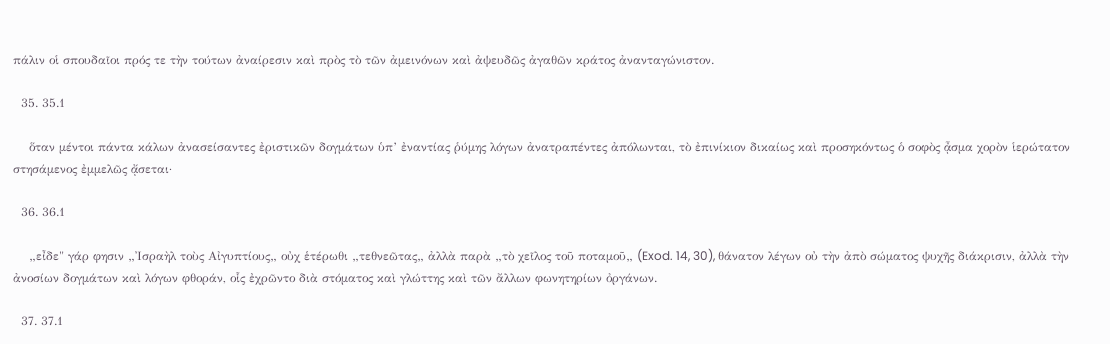πάλιν οἱ σπουδαῖοι πρός τε τὴν τούτων ἀναίρεσιν καὶ πρὸς τὸ τῶν ἀμεινόνων καὶ ἀψευδῶς ἀγαθῶν κράτος ἀνανταγώνιστον.

  35. 35.1

    ὅταν μέντοι πάντα κάλων ἀνασείσαντες ἐριστικῶν δογμάτων ὑπ’ ἐναντίας ῥύμης λόγων ἀνατραπέντες ἀπόλωνται, τὸ ἐπινίκιον δικαίως καὶ προσηκόντως ὁ σοφὸς ᾆσμα χορὸν ἱερώτατον στησάμενος ἐμμελῶς ᾄσεται·

  36. 36.1

    „εἶδε" γάρ φησιν „Ἰσραὴλ τοὺς Αἰγυπτίους„ οὐχ ἑτέρωθι „τεθνεῶτας„ ἀλλὰ παρὰ „τὸ χεῖλος τοῦ ποταμοῦ„ (Exod. 14, 30), θάνατον λέγων οὐ τὴν ἀπὸ σώματος ψυχῆς διάκρισιν, ἀλλὰ τὴν ἀνοσίων δογμάτων καὶ λόγων φθοράν, οἷς ἐχρῶντο διὰ στόματος καὶ γλώττης καὶ τῶν ἄλλων φωνητηρίων ὀργάνων.

  37. 37.1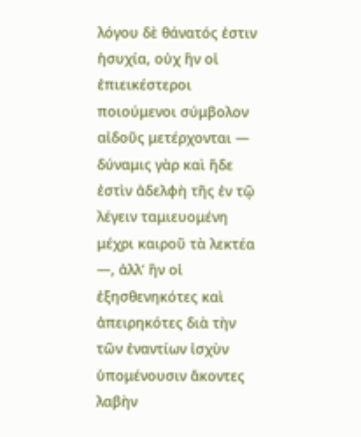λόγου δὲ θάνατός ἐστιν ἡσυχία, οὐχ ἣν οἱ ἐπιεικέστεροι ποιούμενοι σύμβολον αἰδοῦς μετέρχονται — δύναμις γὰρ καὶ ἥδε ἐστὶν ἀδελφὴ τῆς ἐν τῷ λέγειν ταμιευομένη μέχρι καιροῦ τὰ λεκτέα —, ἀλλ’ ἣν οἱ ἐξησθενηκότες καὶ ἀπειρηκότες διὰ τὴν τῶν ἐναντίων ἰσχὺν ὑπομένουσιν ἄκοντες λαβὴν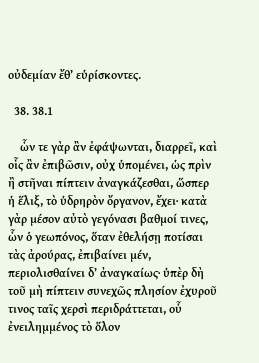οὐδεμίαν ἔθ’ εὑρίσκοντες.

  38. 38.1

    ὧν τε γὰρ ἂν ἐφάψωνται, διαρρεῖ, καὶ οἷς ἂν ἐπιβῶσιν, οὐχ ὑπομένει, ὡς πρὶν ἢ στῆναι πίπτειν ἀναγκάζεσθαι, ὥσπερ ἡ ἕλιξ, τὸ ὑδρηρὸν ὄργανον, ἔχει· κατὰ γὰρ μέσον αὐτὸ γεγόνασι βαθμοί τινες, ὧν ὁ γεωπόνος, ὅταν ἐθελήσῃ ποτίσαι τὰς ἀρούρας, ἐπιβαίνει μέν, περιολισθαίνει δ’ ἀναγκαίως· ὑπὲρ δὴ τοῦ μὴ πίπτειν συνεχῶς πλησίον ἐχυροῦ τινος ταῖς χερσὶ περιδράττεται, οὗ ἐνειλημμένος τὸ ὅλον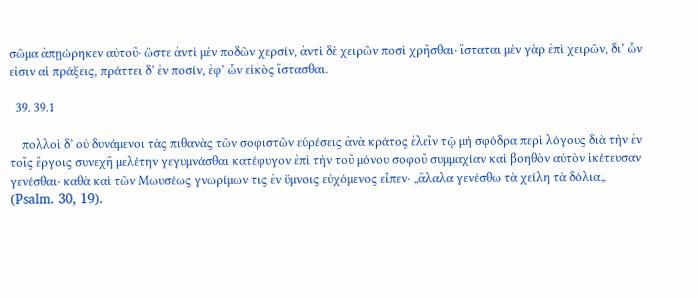σῶμα ἀπῃώρηκεν αὐτοῦ· ὥστε ἀντὶ μὲν ποδῶν χερσίν, ἀντὶ δὲ χειρῶν ποσὶ χρῆσθαι· ἵσταται μὲν γὰρ ἐπὶ χειρῶν, δι’ ὧν εἰσιν αἱ πράξεις, πράττει δ’ ἐν ποσίν, ἐφ’ ὧν εἰκὸς ἵστασθαι.

  39. 39.1

    πολλοὶ δ’ οὐ δυνάμενοι τὰς πιθανὰς τῶν σοφιστῶν εὑρέσεις ἀνὰ κράτος ἑλεῖν τῷ μὴ σφόδρα περὶ λόγους διὰ τὴν ἐν τοῖς ἔργοις συνεχῆ μελέτην γεγυμνάσθαι κατέφυγον ἐπὶ τὴν τοῦ μόνου σοφοῦ συμμαχίαν καὶ βοηθὸν αὐτὸν ἱκέτευσαν γενέσθαι· καθὰ καὶ τῶν Μωυσέως γνωρίμων τις ἐν ὕμνοις εὐχόμενος εἶπεν· „ἄλαλα γενέσθω τὰ χείλη τὰ δόλια„ (Psalm. 30, 19).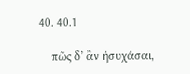40. 40.1

    πῶς δ’ ἂν ἡσυχάσαι,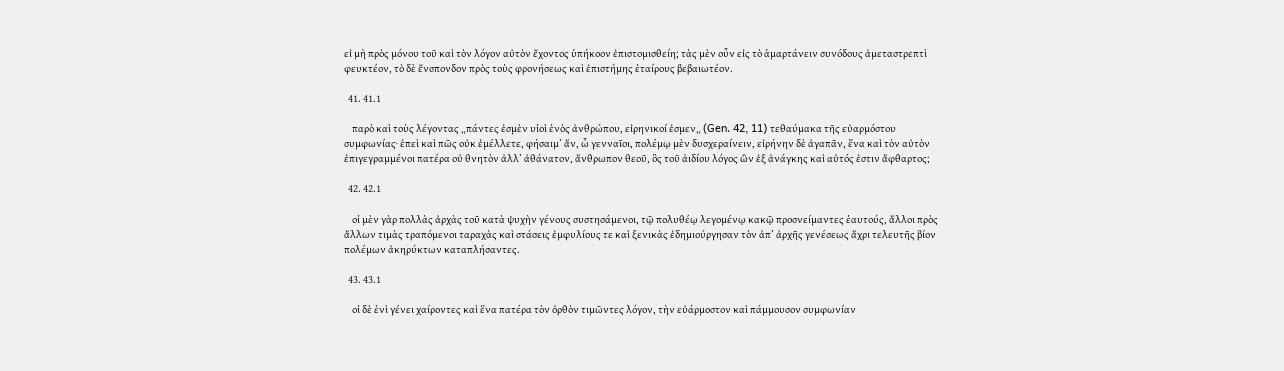εἰ μὴ πρὸς μόνου τοῦ καὶ τὸν λόγον αὐτὸν ἔχοντος ὑπήκοον ἐπιστομισθείη; τὰς μὲν οὖν εἰς τὸ ἁμαρτάνειν συνόδους ἀμεταστρεπτὶ φευκτέον, τὸ δὲ ἔνσπονδον πρὸς τοὺς φρονήσεως καὶ ἐπιστήμης ἑταίρους βεβαιωτέον.

  41. 41.1

    παρὸ καὶ τοὺς λέγοντας „πάντες ἐσμὲν υἱοὶ ἑνὸς ἀνθρώπου, εἰρηνικοί ἐσμεν„ (Gen. 42, 11) τεθαύμακα τῆς εὐαρμόστου συμφωνίας· ἐπεὶ καὶ πῶς οὐκ ἐμέλλετε, φήσαιμ’ ἄν, ὦ γενναῖοι, πολέμῳ μὲν δυσχεραίνειν, εἰρήνην δὲ ἀγαπᾶν, ἕνα καὶ τὸν αὐτὸν ἐπιγεγραμμένοι πατέρα οὐ θνητὸν ἀλλ’ ἀθάνατον, ἄνθρωπον θεοῦ, ὃς τοῦ ἀιδίου λόγος ὢν ἐξ ἀνάγκης καὶ αὐτός ἐστιν ἄφθαρτος;

  42. 42.1

    οἱ μὲν γὰρ πολλὰς ἀρχὰς τοῦ κατὰ ψυχὴν γένους συστησάμενοι, τῷ πολυθέῳ λεγομένῳ κακῷ προσνείμαντες ἑαυτούς, ἄλλοι πρὸς ἄλλων τιμὰς τραπόμενοι ταραχὰς καὶ στάσεις ἐμφυλίους τε καὶ ξενικὰς ἐδημιούργησαν τὸν ἀπ’ ἀρχῆς γενέσεως ἄχρι τελευτῆς βίον πολέμων ἀκηρύκτων καταπλήσαντες.

  43. 43.1

    οἱ δὲ ἑνὶ γένει χαίροντες καὶ ἕνα πατέρα τὸν ὀρθὸν τιμῶντες λόγον, τὴν εὐάρμοστον καὶ πάμμουσον συμφωνίαν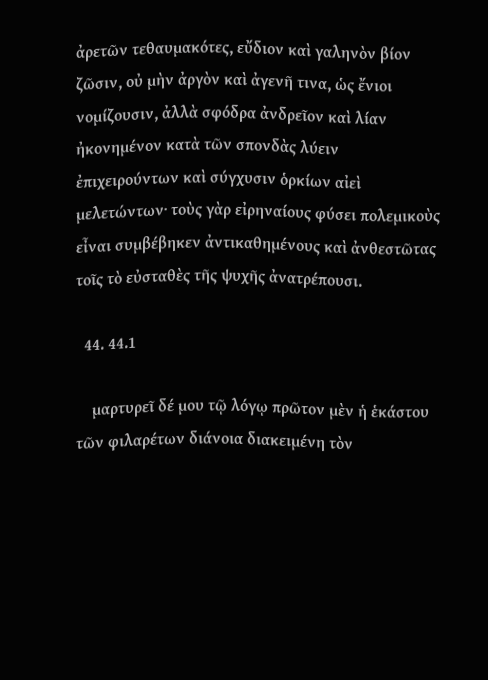ἀρετῶν τεθαυμακότες, εὔδιον καὶ γαληνὸν βίον ζῶσιν, οὐ μὴν ἀργὸν καὶ ἀγενῆ τινα, ὡς ἔνιοι νομίζουσιν, ἀλλὰ σφόδρα ἀνδρεῖον καὶ λίαν ἠκονημένον κατὰ τῶν σπονδὰς λύειν ἐπιχειρούντων καὶ σύγχυσιν ὁρκίων αἰεὶ μελετώντων· τοὺς γὰρ εἰρηναίους φύσει πολεμικοὺς εἶναι συμβέβηκεν ἀντικαθημένους καὶ ἀνθεστῶτας τοῖς τὸ εὐσταθὲς τῆς ψυχῆς ἀνατρέπουσι.

  44. 44.1

    μαρτυρεῖ δέ μου τῷ λόγῳ πρῶτον μὲν ἡ ἑκάστου τῶν φιλαρέτων διάνοια διακειμένη τὸν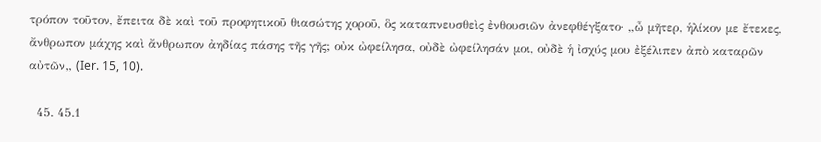τρόπον τοῦτον, ἔπειτα δὲ καὶ τοῦ προφητικοῦ θιασώτης χοροῦ, ὃς καταπνευσθεὶς ἐνθουσιῶν ἀνεφθέγξατο· „ὦ μῆτερ, ἡλίκον με ἔτεκες, ἄνθρωπον μάχης καὶ ἄνθρωπον ἀηδίας πάσης τῆς γῆς; οὐκ ὠφείλησα, οὐδὲ ὠφείλησάν μοι, οὐδὲ ἡ ἰσχύς μου ἐξέλιπεν ἀπὸ καταρῶν αὐτῶν„ (Ier. 15, 10).

  45. 45.1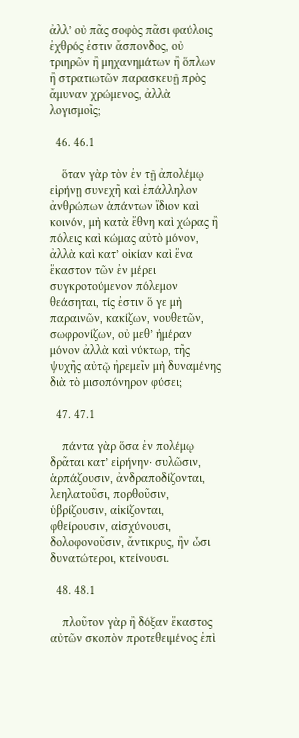ἀλλ’ οὐ πᾶς σοφὸς πᾶσι φαύλοις ἐχθρός ἐστιν ἄσπονδος, οὐ τριηρῶν ἢ μηχανημάτων ἢ ὅπλων ἢ στρατιωτῶν παρασκευῇ πρὸς ἄμυναν χρώμενος, ἀλλὰ λογισμοῖς;

  46. 46.1

    ὅταν γὰρ τὸν ἐν τῇ ἀπολέμῳ εἰρήνῃ συνεχῆ καὶ ἐπάλληλον ἀνθρώπων ἁπάντων ἴδιον καὶ κοινόν, μὴ κατὰ ἔθνη καὶ χώρας ἢ πόλεις καὶ κώμας αὐτὸ μόνον, ἀλλὰ καὶ κατ’ οἰκίαν καὶ ἕνα ἕκαστον τῶν ἐν μέρει συγκροτούμενον πόλεμον θεάσηται, τίς ἐστιν ὅ γε μὴ παραινῶν, κακίζων, νουθετῶν, σωφρονίζων, οὐ μεθ’ ἡμέραν μόνον ἀλλὰ καὶ νύκτωρ, τῆς ψυχῆς αὐτῷ ἠρεμεῖν μὴ δυναμένης διὰ τὸ μισοπόνηρον φύσει;

  47. 47.1

    πάντα γὰρ ὅσα ἐν πολέμῳ δρᾶται κατ’ εἰρήνην· συλῶσιν, ἁρπάζουσιν, ἀνδραποδίζονται, λεηλατοῦσι, πορθοῦσιν, ὑβρίζουσιν, αἰκίζονται, φθείρουσιν, αἰσχύνουσι, δολοφονοῦσιν, ἄντικρυς, ἢν ὦσι δυνατώτεροι, κτείνουσι.

  48. 48.1

    πλοῦτον γὰρ ἢ δόξαν ἕκαστος αὐτῶν σκοπὸν προτεθειμένος ἐπὶ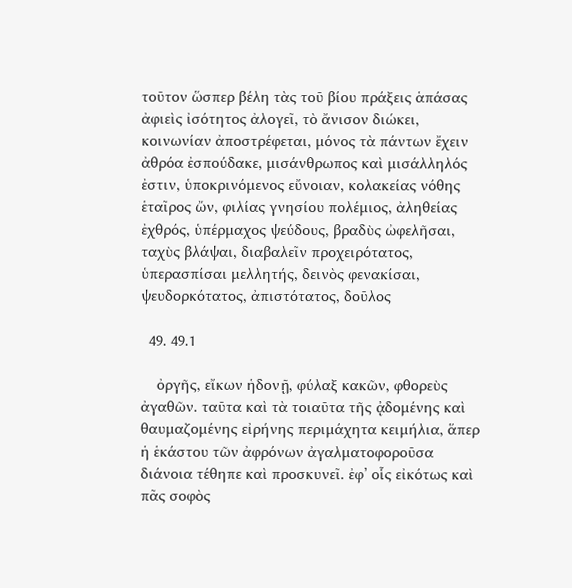τοῦτον ὥσπερ βέλη τὰς τοῦ βίου πράξεις ἁπάσας ἀφιεὶς ἰσότητος ἀλογεῖ, τὸ ἄνισον διώκει, κοινωνίαν ἀποστρέφεται, μόνος τὰ πάντων ἔχειν ἀθρόα ἐσπούδακε, μισάνθρωπος καὶ μισάλληλός ἐστιν, ὑποκρινόμενος εὔνοιαν, κολακείας νόθης ἑταῖρος ὤν, φιλίας γνησίου πολέμιος, ἀληθείας ἐχθρός, ὑπέρμαχος ψεύδους, βραδὺς ὠφελῆσαι, ταχὺς βλάψαι, διαβαλεῖν προχειρότατος, ὑπερασπίσαι μελλητής, δεινὸς φενακίσαι, ψευδορκότατος, ἀπιστότατος, δοῦλος

  49. 49.1

    ὀργῆς, εἴκων ἡδονῇ, φύλαξ κακῶν, φθορεὺς ἀγαθῶν. ταῦτα καὶ τὰ τοιαῦτα τῆς ᾀδομένης καὶ θαυμαζομένης εἰρήνης περιμάχητα κειμήλια, ἅπερ ἡ ἑκάστου τῶν ἀφρόνων ἀγαλματοφοροῦσα διάνοια τέθηπε καὶ προσκυνεῖ. ἐφ’ οἷς εἰκότως καὶ πᾶς σοφὸς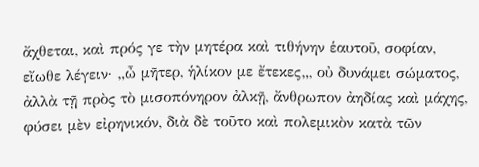ἄχθεται, καὶ πρός γε τὴν μητέρα καὶ τιθήνην ἑαυτοῦ, σοφίαν, εἴωθε λέγειν· „ὦ μῆτερ, ἡλίκον με ἔτεκες„, οὐ δυνάμει σώματος, ἀλλὰ τῇ πρὸς τὸ μισοπόνηρον ἀλκῇ, ἄνθρωπον ἀηδίας καὶ μάχης, φύσει μὲν εἰρηνικόν, διὰ δὲ τοῦτο καὶ πολεμικὸν κατὰ τῶν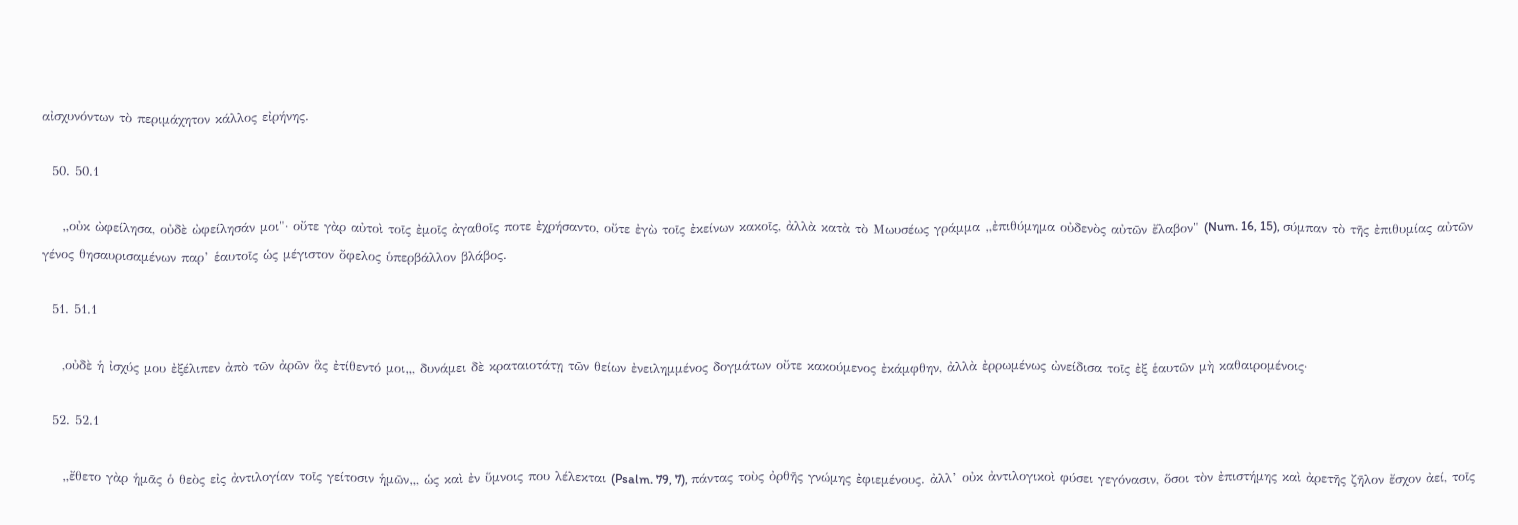αἰσχυνόντων τὸ περιμάχητον κάλλος εἰρήνης.

  50. 50.1

    „οὐκ ὠφείλησα, οὐδὲ ὠφείλησάν μοι"· οὔτε γὰρ αὐτοὶ τοῖς ἐμοῖς ἀγαθοῖς ποτε ἐχρήσαντο, οὔτε ἐγὼ τοῖς ἐκείνων κακοῖς, ἀλλὰ κατὰ τὸ Μωυσέως γράμμα „ἐπιθύμημα οὐδενὸς αὐτῶν ἔλαβον" (Num. 16, 15), σύμπαν τὸ τῆς ἐπιθυμίας αὐτῶν γένος θησαυρισαμένων παρ’ ἑαυτοῖς ὡς μέγιστον ὄφελος ὑπερβάλλον βλάβος.

  51. 51.1

    ,οὐδὲ ἡ ἰσχύς μου ἐξέλιπεν ἀπὸ τῶν ἀρῶν ἃς ἐτίθεντό μοι„, δυνάμει δὲ κραταιοτάτῃ τῶν θείων ἐνειλημμένος δογμάτων οὔτε κακούμενος ἐκάμφθην, ἀλλὰ ἐρρωμένως ὠνείδισα τοῖς ἐξ ἑαυτῶν μὴ καθαιρομένοις·

  52. 52.1

    „ἔθετο γὰρ ἡμᾶς ὁ θεὸς εἰς ἀντιλογίαν τοῖς γείτοσιν ἡμῶν„, ὡς καὶ ἐν ὕμνοις που λέλεκται (Psalm. 79, 7), πάντας τοὺς ὀρθῆς γνώμης ἐφιεμένους. ἀλλ’ οὐκ ἀντιλογικοὶ φύσει γεγόνασιν, ὅσοι τὸν ἐπιστήμης καὶ ἀρετῆς ζῆλον ἔσχον ἀεί, τοῖς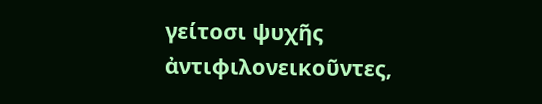γείτοσι ψυχῆς ἀντιφιλονεικοῦντες,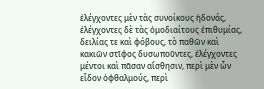ἐλέγχοντες μὲν τὰς συνοίκους ἡδονάς, ἐλέγχοντες δὲ τὰς ὁμοδιαίτους ἐπιθυμίας, δειλίας τε καὶ φόβους, τὸ παθῶν καὶ κακιῶν στῖφος δυσωποῦντες, ἐλέγχοντες μέντοι καὶ πᾶσαν αἴσθησιν, περὶ μὲν ὧν εἶδον ὀφθαλμούς, περὶ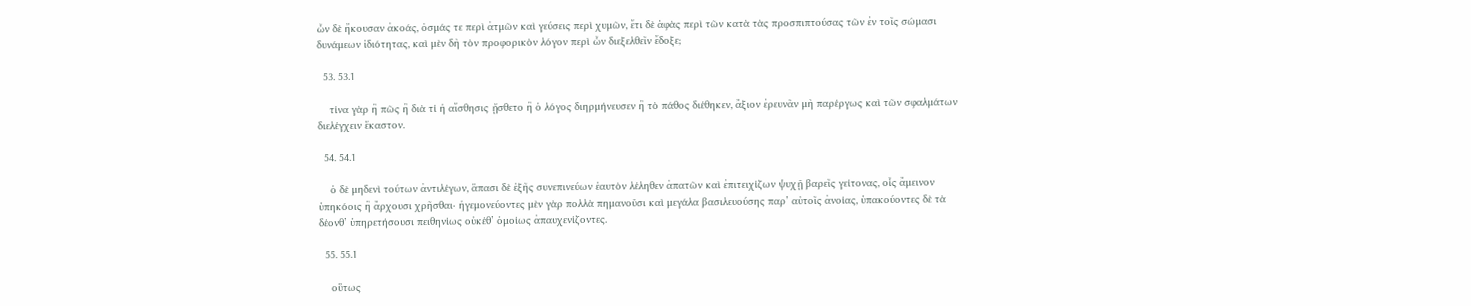ὧν δὲ ἤκουσαν ἀκοάς, ὀσμάς τε περὶ ἀτμῶν καὶ γεύσεις περὶ χυμῶν, ἔτι δὲ ἁφὰς περὶ τῶν κατὰ τὰς προσπιπτούσας τῶν ἐν τοῖς σώμασι δυνάμεων ἰδιότητας, καὶ μὲν δὴ τὸν προφορικὸν λόγον περὶ ὧν διεξελθεῖν ἔδοξε;

  53. 53.1

    τίνα γὰρ ἢ πῶς ἢ διὰ τί ἡ αἴσθησις ᾔσθετο ἢ ὁ λόγος διηρμήνευσεν ἢ τὸ πάθος διέθηκεν, ἄξιον ἐρευνᾶν μὴ παρέργως καὶ τῶν σφαλμάτων διελέγχειν ἕκαστον.

  54. 54.1

    ὁ δὲ μηδενὶ τούτων ἀντιλέγων, ἅπασι δὲ ἑξῆς συνεπινεύων ἑαυτὸν λέληθεν ἀπατῶν καὶ ἐπιτειχίζων ψυχῇ βαρεῖς γείτονας, οἷς ἄμεινον ὑπηκόοις ἢ ἄρχουσι χρῆσθαι· ἡγεμονεύοντες μὲν γὰρ πολλὰ πημανοῦσι καὶ μεγάλα βασιλευούσης παρ’ αὐτοῖς ἀνοίας, ὑπακούοντες δὲ τὰ δέονθ’ ὑπηρετήσουσι πειθηνίως οὐκέθ’ ὁμοίως ἀπαυχενίζοντες.

  55. 55.1

    οὕτως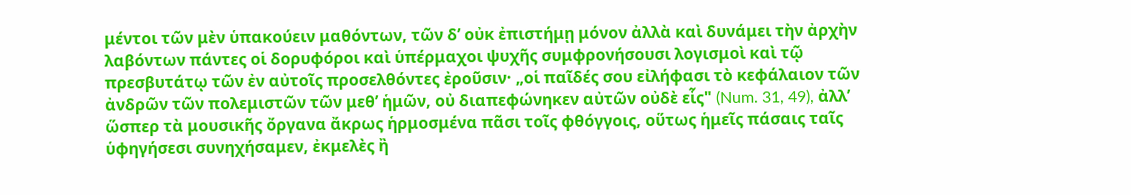μέντοι τῶν μὲν ὑπακούειν μαθόντων, τῶν δ’ οὐκ ἐπιστήμῃ μόνον ἀλλὰ καὶ δυνάμει τὴν ἀρχὴν λαβόντων πάντες οἱ δορυφόροι καὶ ὑπέρμαχοι ψυχῆς συμφρονήσουσι λογισμοὶ καὶ τῷ πρεσβυτάτῳ τῶν ἐν αὐτοῖς προσελθόντες ἐροῦσιν· „οἱ παῖδές σου εἰλήφασι τὸ κεφάλαιον τῶν ἀνδρῶν τῶν πολεμιστῶν τῶν μεθ’ ἡμῶν, οὐ διαπεφώνηκεν αὐτῶν οὐδὲ εἷς" (Num. 31, 49), ἀλλ’ ὥσπερ τὰ μουσικῆς ὄργανα ἄκρως ἡρμοσμένα πᾶσι τοῖς φθόγγοις, οὕτως ἡμεῖς πάσαις ταῖς ὑφηγήσεσι συνηχήσαμεν, ἐκμελὲς ἢ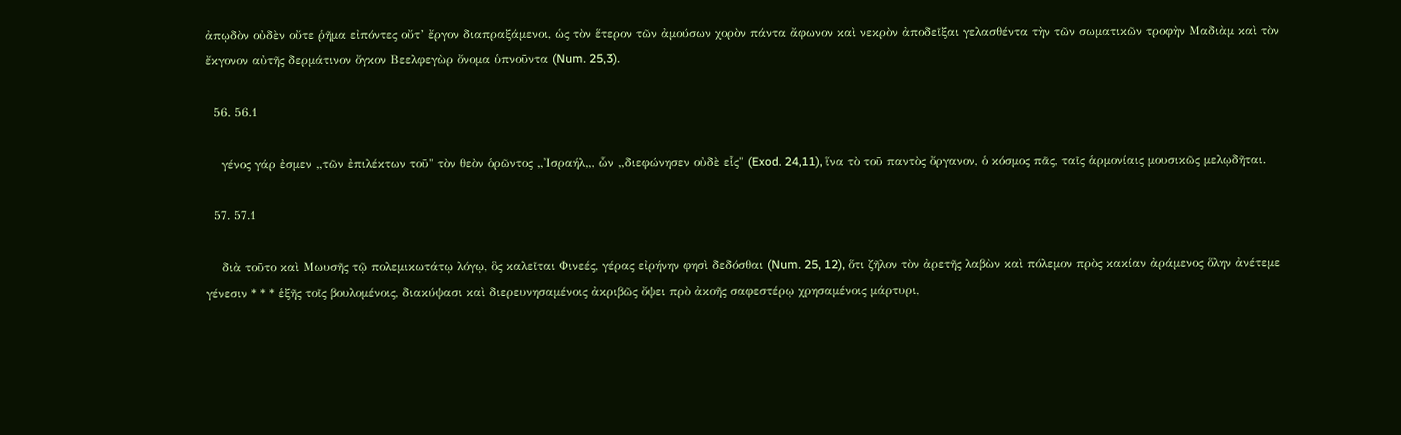ἀπῳδὸν οὐδὲν οὔτε ῥῆμα εἰπόντες οὔτ’ ἔργον διαπραξάμενοι, ὡς τὸν ἕτερον τῶν ἀμούσων χορὸν πάντα ἄφωνον καὶ νεκρὸν ἀποδεῖξαι γελασθέντα τὴν τῶν σωματικῶν τροφὴν Μαδιὰμ καὶ τὸν ἔκγονον αὐτῆς δερμάτινον ὄγκον Βεελφεγὼρ ὄνομα ὑπνοῦντα (Num. 25,3).

  56. 56.1

    γένος γάρ ἐσμεν „τῶν ἐπιλέκτων τοῦ" τὸν θεὸν ὁρῶντος „Ἰσραήλ„, ὧν „διεφώνησεν οὐδὲ εἷς" (Exod. 24,11), ἵνα τὸ τοῦ παντὸς ὄργανον, ὁ κόσμος πᾶς, ταῖς ἁρμονίαις μουσικῶς μελῳδῆται.

  57. 57.1

    διὰ τοῦτο καὶ Μωυσῆς τῷ πολεμικωτάτῳ λόγῳ, ὃς καλεῖται Φινεές, γέρας εἰρήνην φησὶ δεδόσθαι (Num. 25, 12), ὅτι ζῆλον τὸν ἀρετῆς λαβὼν καὶ πόλεμον πρὸς κακίαν ἀράμενος ὅλην ἀνέτεμε γένεσιν * * * ἑξῆς τοῖς βουλομένοις, διακύψασι καὶ διερευνησαμένοις ἀκριβῶς ὄψει πρὸ ἀκοῆς σαφεστέρῳ χρησαμένοις μάρτυρι,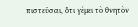πιστεῦσαι, ὅτι γέμει τὸ θνητὸν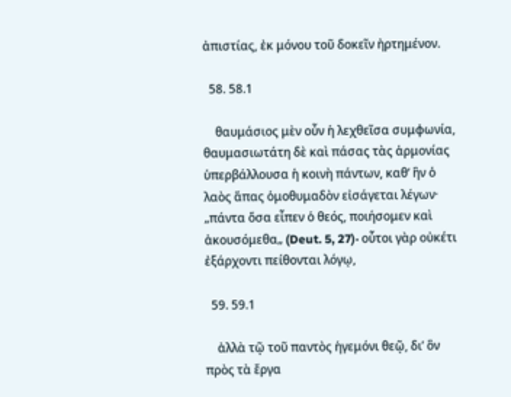ἀπιστίας, ἐκ μόνου τοῦ δοκεῖν ἠρτημένον.

  58. 58.1

    θαυμάσιος μὲν οὖν ἡ λεχθεῖσα συμφωνία, θαυμασιωτάτη δὲ καὶ πάσας τὰς ἁρμονίας ὑπερβάλλουσα ἡ κοινὴ πάντων, καθ’ ἣν ὁ λαὸς ἅπας ὁμοθυμαδὸν εἰσάγεται λέγων· „πάντα ὅσα εἶπεν ὁ θεός, ποιήσομεν καὶ ἀκουσόμεθα„ (Deut. 5, 27)· οὗτοι γὰρ οὐκέτι ἐξάρχοντι πείθονται λόγῳ,

  59. 59.1

    ἀλλὰ τῷ τοῦ παντὸς ἡγεμόνι θεῷ, δι’ ὃν πρὸς τὰ ἔργα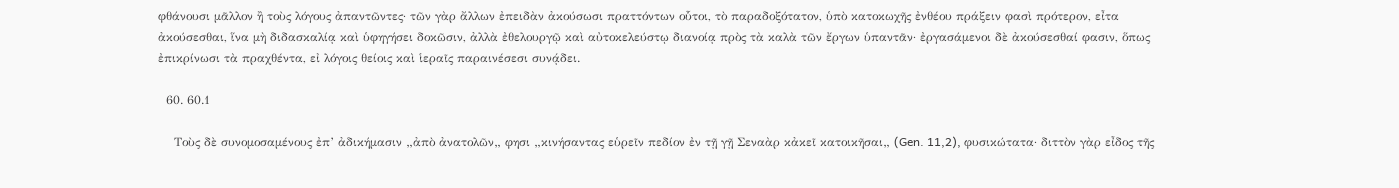φθάνουσι μᾶλλον ἢ τοὺς λόγους ἀπαντῶντες· τῶν γὰρ ἄλλων ἐπειδὰν ἀκούσωσι πραττόντων οὗτοι, τὸ παραδοξότατον, ὑπὸ κατοκωχῆς ἐνθέου πράξειν φασὶ πρότερον, εἶτα ἀκούσεσθαι, ἵνα μὴ διδασκαλίᾳ καὶ ὑφηγήσει δοκῶσιν, ἀλλὰ ἐθελουργῷ καὶ αὐτοκελεύστῳ διανοίᾳ πρὸς τὰ καλὰ τῶν ἔργων ὑπαντᾶν· ἐργασάμενοι δὲ ἀκούσεσθαί φασιν, ὅπως ἐπικρίνωσι τὰ πραχθέντα, εἰ λόγοις θείοις καὶ ἱεραῖς παραινέσεσι συνᾴδει.

  60. 60.1

    Τοὺς δὲ συνομοσαμένους ἐπ’ ἀδικήμασιν „ἀπὸ ἀνατολῶν„ φησι „κινήσαντας εὑρεῖν πεδίον ἐν τῇ γῇ Σεναὰρ κἀκεῖ κατοικῆσαι„ (Gen. 11,2), φυσικώτατα· διττὸν γὰρ εἶδος τῆς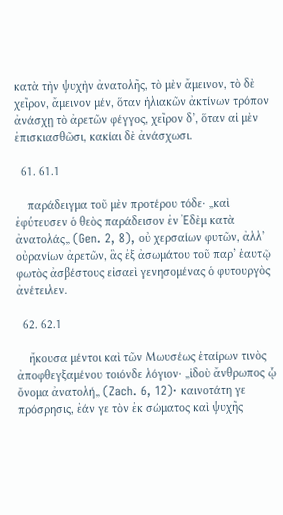κατὰ τὴν ψυχὴν ἀνατολῆς, τὸ μὲν ἄμεινον, τὸ δὲ χεῖρον, ἄμεινον μέν, ὅταν ἡλιακῶν ἀκτίνων τρόπον ἀνάσχῃ τὸ ἀρετῶν φέγγος, χεῖρον δ’, ὅταν αἱ μὲν ἐπισκιασθῶσι, κακίαι δὲ ἀνάσχωσι.

  61. 61.1

    παράδειγμα τοῦ μὲν προτέρου τόδε· „καὶ ἐφύτευσεν ὁ θεὸς παράδεισον ἐν Ἐδὲμ κατὰ ἀνατολάς„ (Gen. 2, 8), οὐ χερσαίων φυτῶν, ἀλλ’ οὐρανίων ἀρετῶν, ἃς ἐξ ἀσωμάτου τοῦ παρ’ ἑαυτῷ φωτὸς ἀσβέστους εἰσαεὶ γενησομένας ὁ φυτουργὸς ἀνέτειλεν.

  62. 62.1

    ἤκουσα μέντοι καὶ τῶν Μωυσέως ἑταίρων τινὸς ἀποφθεγξαμένου τοιόνδε λόγιον· „ἰδοὺ ἄνθρωπος ᾧ ὄνομα ἀνατολή„ (Zach. 6, 12)· καινοτάτη γε πρόσρησις, ἐάν γε τὸν ἐκ σώματος καὶ ψυχῆς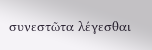συνεστῶτα λέγεσθαι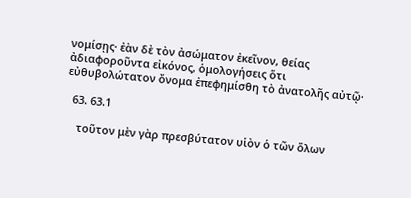νομίσῃς· ἐὰν δὲ τὸν ἀσώματον ἐκεῖνον, θείας ἀδιαφοροῦντα εἰκόνος, ὁμολογήσεις ὅτι εὐθυβολώτατον ὄνομα ἐπεφημίσθη τὸ ἀνατολῆς αὐτῷ·

  63. 63.1

    τοῦτον μὲν γὰρ πρεσβύτατον υἱὸν ὁ τῶν ὅλων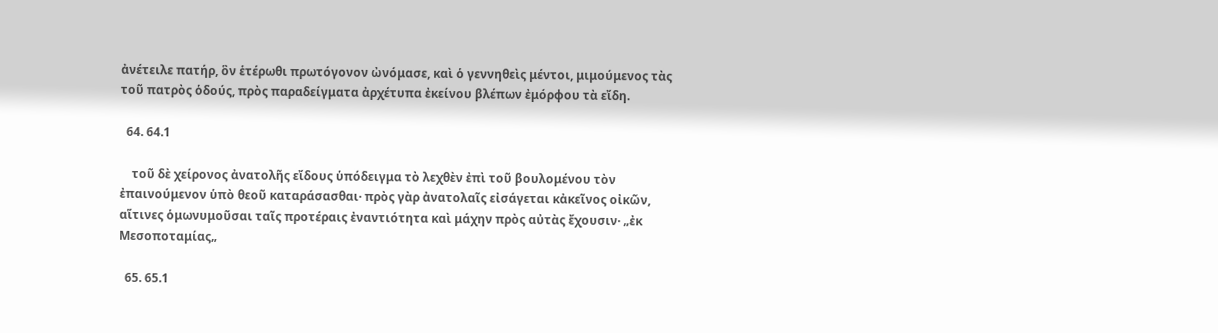ἀνέτειλε πατήρ, ὃν ἑτέρωθι πρωτόγονον ὠνόμασε, καὶ ὁ γεννηθεὶς μέντοι, μιμούμενος τὰς τοῦ πατρὸς ὁδούς, πρὸς παραδείγματα ἀρχέτυπα ἐκείνου βλέπων ἐμόρφου τὰ εἴδη.

  64. 64.1

    τοῦ δὲ χείρονος ἀνατολῆς εἴδους ὑπόδειγμα τὸ λεχθὲν ἐπὶ τοῦ βουλομένου τὸν ἐπαινούμενον ὑπὸ θεοῦ καταράσασθαι· πρὸς γὰρ ἀνατολαῖς εἰσάγεται κἀκεῖνος οἰκῶν, αἵτινες ὁμωνυμοῦσαι ταῖς προτέραις ἐναντιότητα καὶ μάχην πρὸς αὐτὰς ἔχουσιν· „ἐκ Μεσοποταμίας„

  65. 65.1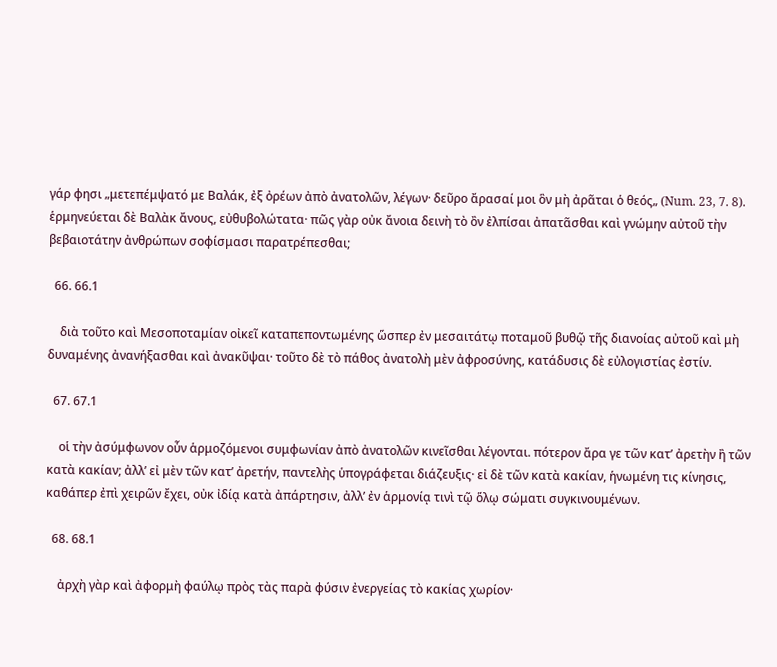γάρ φησι „μετεπέμψατό με Βαλάκ, ἐξ ὀρέων ἀπὸ ἀνατολῶν, λέγων· δεῦρο ἄρασαί μοι ὃν μὴ ἀρᾶται ὁ θεός„ (Num. 23, 7. 8). ἑρμηνεύεται δὲ Βαλὰκ ἄνους, εὐθυβολώτατα· πῶς γὰρ οὐκ ἄνοια δεινὴ τὸ ὂν ἐλπίσαι ἀπατᾶσθαι καὶ γνώμην αὐτοῦ τὴν βεβαιοτάτην ἀνθρώπων σοφίσμασι παρατρέπεσθαι;

  66. 66.1

    διὰ τοῦτο καὶ Μεσοποταμίαν οἰκεῖ καταπεποντωμένης ὥσπερ ἐν μεσαιτάτῳ ποταμοῦ βυθῷ τῆς διανοίας αὐτοῦ καὶ μὴ δυναμένης ἀνανήξασθαι καὶ ἀνακῦψαι· τοῦτο δὲ τὸ πάθος ἀνατολὴ μὲν ἀφροσύνης, κατάδυσις δὲ εὐλογιστίας ἐστίν.

  67. 67.1

    οἱ τὴν ἀσύμφωνον οὖν ἁρμοζόμενοι συμφωνίαν ἀπὸ ἀνατολῶν κινεῖσθαι λέγονται. πότερον ἄρα γε τῶν κατ’ ἀρετὴν ἢ τῶν κατὰ κακίαν; ἀλλ’ εἰ μὲν τῶν κατ’ ἀρετήν, παντελὴς ὑπογράφεται διάζευξις· εἰ δὲ τῶν κατὰ κακίαν, ἡνωμένη τις κίνησις, καθάπερ ἐπὶ χειρῶν ἔχει, οὐκ ἰδίᾳ κατὰ ἀπάρτησιν, ἀλλ’ ἐν ἁρμονίᾳ τινὶ τῷ ὅλῳ σώματι συγκινουμένων.

  68. 68.1

    ἀρχὴ γὰρ καὶ ἀφορμὴ φαύλῳ πρὸς τὰς παρὰ φύσιν ἐνεργείας τὸ κακίας χωρίον·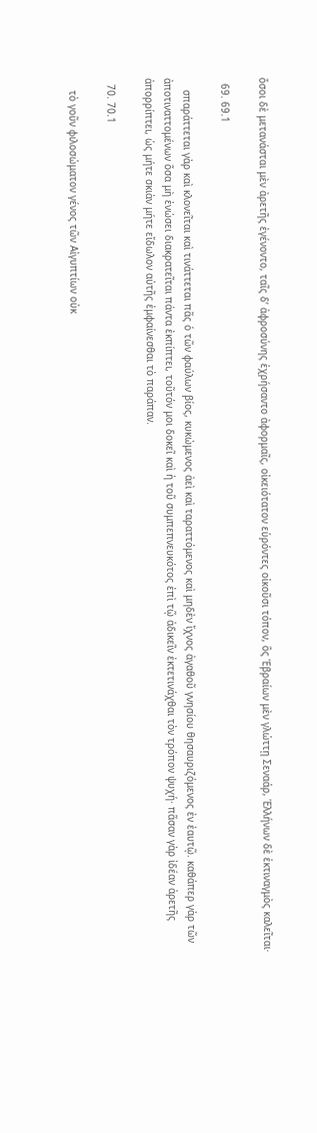ὅσοι δὲ μετανάσται μὲν ἀρετῆς ἐγένοντο, ταῖς δ’ ἀφροσύνης ἐχρήσαντο ἀφορμαῖς, οἰκειότατον εὑρόντες οἰκοῦσι τόπον, ὃς Ἑβραίων μὲν γλώττῃ Σεναάρ, Ἑλλήνων δὲ ἐκτιναγμὸς καλεῖται·

  69. 69.1

    σπαράττεται γὰρ καὶ κλονεῖται καὶ τινάττεται πᾶς ὁ τῶν φαύλων βίος, κυκώμενος ἀεὶ καὶ ταραττόμενος καὶ μηδὲν ἴχνος ἀγαθοῦ γνησίου θησαυριζόμενος ἐν ἑαυτῷ. καθάπερ γὰρ τῶν ἀποτιναττομένων ὅσα μὴ ἑνώσει διακρατεῖται πάντα ἐκπίπτει, τοῦτόν μοι δοκεῖ καὶ ἡ τοῦ συμπεπνευκότος ἐπὶ τῷ ἀδικεῖν ἐκτετινάχθαι τὸν τρόπον ψυχή· πᾶσαν γὰρ ἰδέαν ἀρετῆς ἀπορρίπτει, ὡς μήτε σκιὰν μήτε εἴδωλον αὐτῆς ἐμφαίνεσθαι τὸ παράπαν.

  70. 70.1

    τὸ γοῦν φιλοσώματον γένος τῶν Αἰγυπτίων οὐκ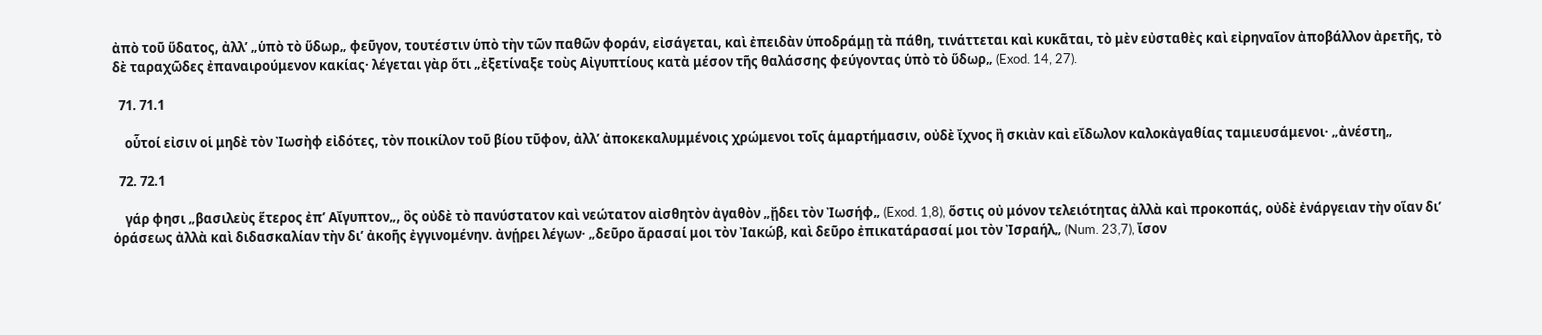ἀπὸ τοῦ ὕδατος, ἀλλ’ „ὑπὸ τὸ ὕδωρ„ φεῦγον, τουτέστιν ὑπὸ τὴν τῶν παθῶν φοράν, εἰσάγεται, καὶ ἐπειδὰν ὑποδράμῃ τὰ πάθη, τινάττεται καὶ κυκᾶται, τὸ μὲν εὐσταθὲς καὶ εἰρηναῖον ἀποβάλλον ἀρετῆς, τὸ δὲ ταραχῶδες ἐπαναιρούμενον κακίας· λέγεται γὰρ ὅτι „ἐξετίναξε τοὺς Αἰγυπτίους κατὰ μέσον τῆς θαλάσσης φεύγοντας ὑπὸ τὸ ὕδωρ„ (Exod. 14, 27).

  71. 71.1

    οὗτοί εἰσιν οἱ μηδὲ τὸν Ἰωσὴφ εἰδότες, τὸν ποικίλον τοῦ βίου τῦφον, ἀλλ’ ἀποκεκαλυμμένοις χρώμενοι τοῖς ἁμαρτήμασιν, οὐδὲ ἴχνος ἢ σκιὰν καὶ εἴδωλον καλοκἀγαθίας ταμιευσάμενοι· „ἀνέστη„

  72. 72.1

    γάρ φησι „βασιλεὺς ἕτερος ἐπ’ Αἴγυπτον„, ὃς οὐδὲ τὸ πανύστατον καὶ νεώτατον αἰσθητὸν ἀγαθὸν „ᾔδει τὸν Ἰωσήφ„ (Exod. 1,8), ὅστις οὐ μόνον τελειότητας ἀλλὰ καὶ προκοπάς, οὐδὲ ἐνάργειαν τὴν οἵαν δι’ ὁράσεως ἀλλὰ καὶ διδασκαλίαν τὴν δι’ ἀκοῆς ἐγγινομένην. ἀνῄρει λέγων· „δεῦρο ἄρασαί μοι τὸν Ἰακώβ, καὶ δεῦρο ἐπικατάρασαί μοι τὸν Ἰσραήλ„ (Num. 23,7), ἴσον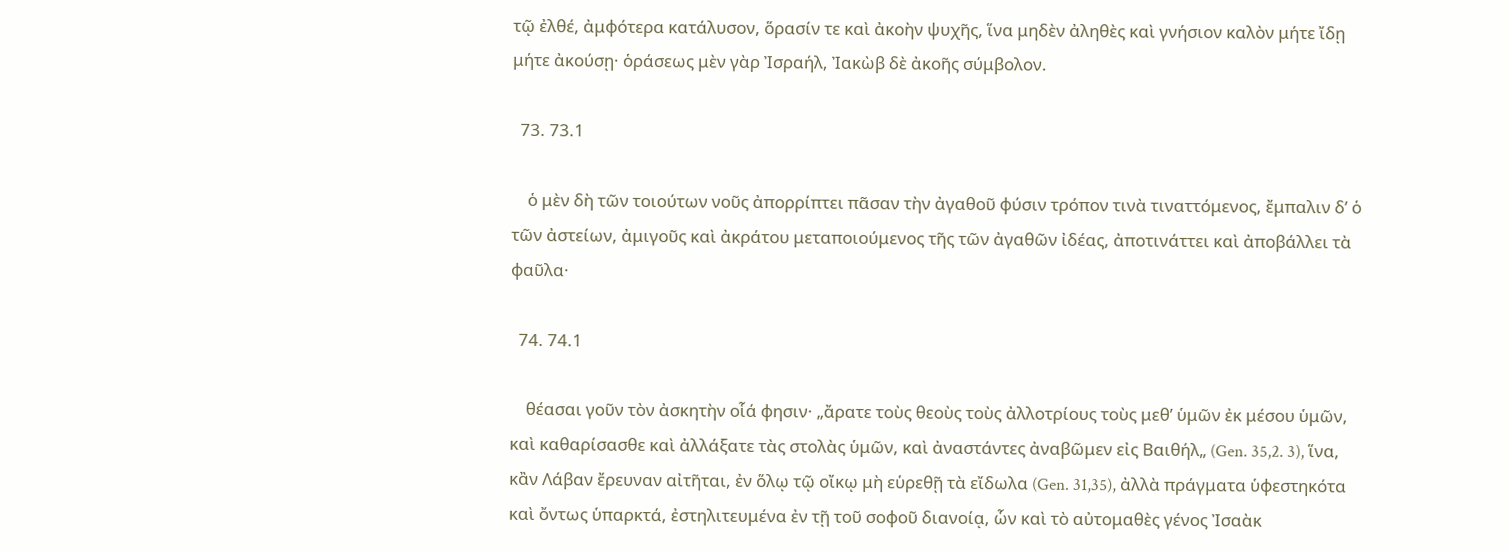τῷ ἐλθέ, ἀμφότερα κατάλυσον, ὅρασίν τε καὶ ἀκοὴν ψυχῆς, ἵνα μηδὲν ἀληθὲς καὶ γνήσιον καλὸν μήτε ἴδῃ μήτε ἀκούσῃ· ὁράσεως μὲν γὰρ Ἰσραήλ, Ἰακὼβ δὲ ἀκοῆς σύμβολον.

  73. 73.1

    ὁ μὲν δὴ τῶν τοιούτων νοῦς ἀπορρίπτει πᾶσαν τὴν ἀγαθοῦ φύσιν τρόπον τινὰ τιναττόμενος, ἔμπαλιν δ’ ὁ τῶν ἀστείων, ἀμιγοῦς καὶ ἀκράτου μεταποιούμενος τῆς τῶν ἀγαθῶν ἰδέας, ἀποτινάττει καὶ ἀποβάλλει τὰ φαῦλα·

  74. 74.1

    θέασαι γοῦν τὸν ἀσκητὴν οἷά φησιν· „ἄρατε τοὺς θεοὺς τοὺς ἀλλοτρίους τοὺς μεθ’ ὑμῶν ἐκ μέσου ὑμῶν, καὶ καθαρίσασθε καὶ ἀλλάξατε τὰς στολὰς ὑμῶν, καὶ ἀναστάντες ἀναβῶμεν εἰς Βαιθήλ„ (Gen. 35,2. 3), ἵνα, κἂν Λάβαν ἔρευναν αἰτῆται, ἐν ὅλῳ τῷ οἴκῳ μὴ εὑρεθῇ τὰ εἴδωλα (Gen. 31,35), ἀλλὰ πράγματα ὑφεστηκότα καὶ ὄντως ὑπαρκτά, ἐστηλιτευμένα ἐν τῇ τοῦ σοφοῦ διανοίᾳ, ὧν καὶ τὸ αὐτομαθὲς γένος Ἰσαὰκ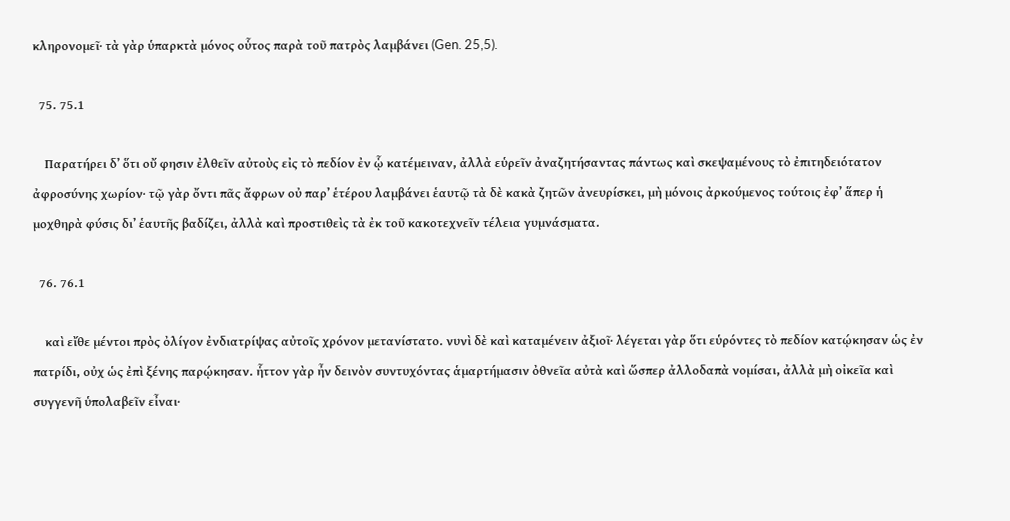κληρονομεῖ· τὰ γὰρ ὑπαρκτὰ μόνος οὗτος παρὰ τοῦ πατρὸς λαμβάνει (Gen. 25,5).

  75. 75.1

    Παρατήρει δ’ ὅτι οὔ φησιν ἐλθεῖν αὐτοὺς εἰς τὸ πεδίον ἐν ᾧ κατέμειναν, ἀλλὰ εὑρεῖν ἀναζητήσαντας πάντως καὶ σκεψαμένους τὸ ἐπιτηδειότατον ἀφροσύνης χωρίον· τῷ γὰρ ὄντι πᾶς ἄφρων οὐ παρ’ ἑτέρου λαμβάνει ἑαυτῷ τὰ δὲ κακὰ ζητῶν ἀνευρίσκει, μὴ μόνοις ἀρκούμενος τούτοις ἐφ’ ἅπερ ἡ μοχθηρὰ φύσις δι’ ἑαυτῆς βαδίζει, ἀλλὰ καὶ προστιθεὶς τὰ ἐκ τοῦ κακοτεχνεῖν τέλεια γυμνάσματα.

  76. 76.1

    καὶ εἴθε μέντοι πρὸς ὀλίγον ἐνδιατρίψας αὐτοῖς χρόνον μετανίστατο. νυνὶ δὲ καὶ καταμένειν ἀξιοῖ· λέγεται γὰρ ὅτι εὑρόντες τὸ πεδίον κατῴκησαν ὡς ἐν πατρίδι, οὐχ ὡς ἐπὶ ξένης παρῴκησαν. ἧττον γὰρ ἦν δεινὸν συντυχόντας ἁμαρτήμασιν ὀθνεῖα αὐτὰ καὶ ὥσπερ ἀλλοδαπὰ νομίσαι, ἀλλὰ μὴ οἰκεῖα καὶ συγγενῆ ὑπολαβεῖν εἶναι·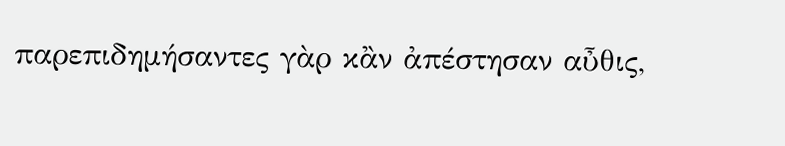παρεπιδημήσαντες γὰρ κἂν ἀπέστησαν αὖθις,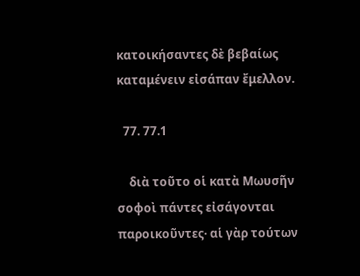κατοικήσαντες δὲ βεβαίως καταμένειν εἰσάπαν ἔμελλον.

  77. 77.1

    διὰ τοῦτο οἱ κατὰ Μωυσῆν σοφοὶ πάντες εἰσάγονται παροικοῦντες· αἱ γὰρ τούτων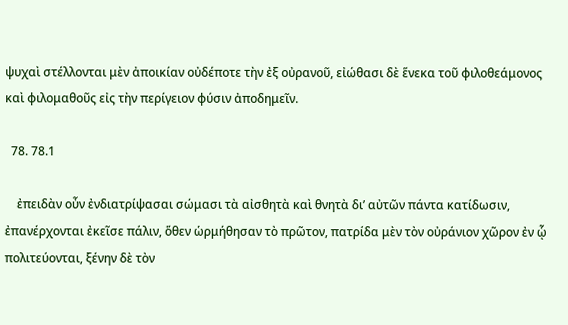ψυχαὶ στέλλονται μὲν ἀποικίαν οὐδέποτε τὴν ἐξ οὐρανοῦ, εἰώθασι δὲ ἕνεκα τοῦ φιλοθεάμονος καὶ φιλομαθοῦς εἰς τὴν περίγειον φύσιν ἀποδημεῖν.

  78. 78.1

    ἐπειδὰν οὖν ἐνδιατρίψασαι σώμασι τὰ αἰσθητὰ καὶ θνητὰ δι’ αὐτῶν πάντα κατίδωσιν, ἐπανέρχονται ἐκεῖσε πάλιν, ὅθεν ὡρμήθησαν τὸ πρῶτον, πατρίδα μὲν τὸν οὐράνιον χῶρον ἐν ᾧ πολιτεύονται, ξένην δὲ τὸν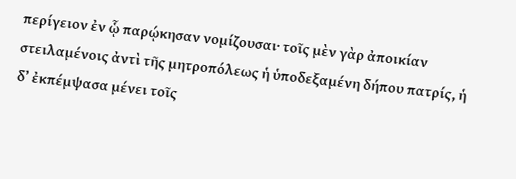περίγειον ἐν ᾧ παρῴκησαν νομίζουσαι· τοῖς μὲν γὰρ ἀποικίαν στειλαμένοις ἀντὶ τῆς μητροπόλεως ἡ ὑποδεξαμένη δήπου πατρίς, ἡ δ’ ἐκπέμψασα μένει τοῖς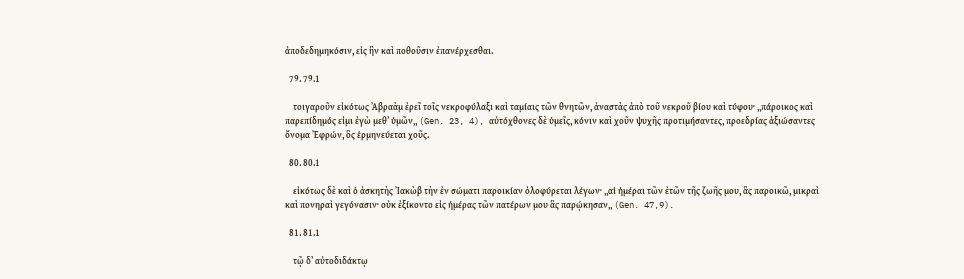ἀποδεδημηκόσιν, εἰς ἣν καὶ ποθοῦσιν ἐπανέρχεσθαι.

  79. 79.1

    τοιγαροῦν εἰκότως Ἀβραὰμ ἐρεῖ τοῖς νεκροφύλαξι καὶ ταμίαις τῶν θνητῶν, ἀναστὰς ἀπὸ τοῦ νεκροῦ βίου καὶ τύφου· „πάροικος καὶ παρεπίδημός εἰμι ἐγὼ μεθ’ ὑμῶν„ (Gen. 23, 4), αὐτόχθονες δὲ ὑμεῖς, κόνιν καὶ χοῦν ψυχῆς προτιμήσαντες, προεδρίας ἀξιώσαντες ὄνομα Ἐφρών, ὃς ἑρμηνεύεται χοῦς.

  80. 80.1

    εἰκότως δὲ καὶ ὁ ἀσκητὴς Ἰακὼβ τὴν ἐν σώματι παροικίαν ὀλοφύρεται λέγων· „αἱ ἡμέραι τῶν ἐτῶν τῆς ζωῆς μου, ἃς παροικῶ, μικραὶ καὶ πονηραὶ γεγόνασιν· οὐκ ἐξίκοντο εἰς ἡμέρας τῶν πατέρων μου ἃς παρῴκησαν„ (Gen. 47,9).

  81. 81.1

    τῷ δ’ αὐτοδιδάκτῳ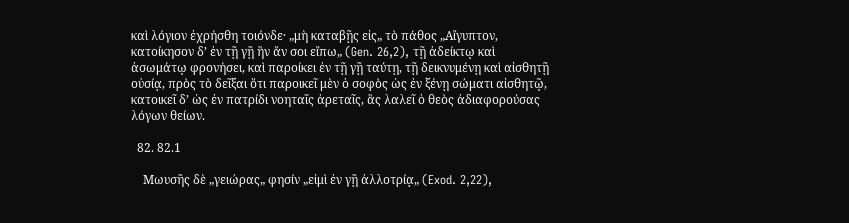καὶ λόγιον ἐχρήσθη τοιόνδε· „μὴ καταβῇς εἰς„ τὸ πάθος „Αἴγυπτον, κατοίκησον δ’ ἐν τῇ γῇ ἣν ἄν σοι εἴπω„ (Gen. 26,2), τῇ ἀδείκτῳ καὶ ἀσωμάτῳ φρονήσει, καὶ παροίκει ἐν τῇ γῇ ταύτῃ, τῇ δεικνυμένῃ καὶ αἰσθητῇ οὐσίᾳ, πρὸς τὸ δεῖξαι ὅτι παροικεῖ μὲν ὁ σοφὸς ὡς ἐν ξένῃ σώματι αἰσθητῷ, κατοικεῖ δ’ ὡς ἐν πατρίδι νοηταῖς ἀρεταῖς, ἃς λαλεῖ ὁ θεὸς ἀδιαφορούσας λόγων θείων.

  82. 82.1

    Μωυσῆς δὲ „γειώρας„ φησίν „εἰμὶ ἐν γῇ ἀλλοτρίᾳ„ (Exod. 2,22),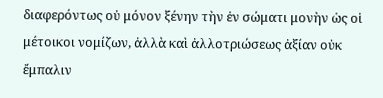διαφερόντως οὐ μόνον ξένην τὴν ἐν σώματι μονὴν ὡς οἱ μέτοικοι νομίζων, ἀλλὰ καὶ ἀλλοτριώσεως ἀξίαν οὐκ ἔμπαλιν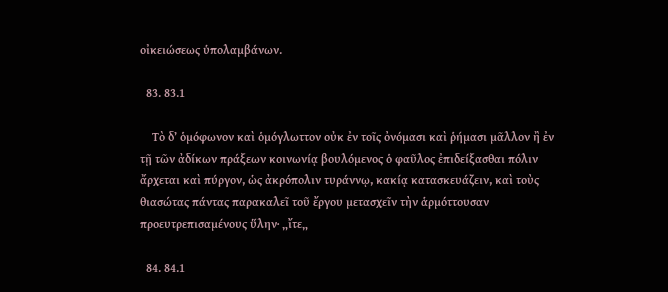οἰκειώσεως ὑπολαμβάνων.

  83. 83.1

    Τὸ δ’ ὁμόφωνον καὶ ὁμόγλωττον οὐκ ἐν τοῖς ὀνόμασι καὶ ῥήμασι μᾶλλον ἢ ἐν τῇ τῶν ἀδίκων πράξεων κοινωνίᾳ βουλόμενος ὁ φαῦλος ἐπιδείξασθαι πόλιν ἄρχεται καὶ πύργον, ὡς ἀκρόπολιν τυράννῳ, κακίᾳ κατασκευάζειν, καὶ τοὺς θιασώτας πάντας παρακαλεῖ τοῦ ἔργου μετασχεῖν τὴν ἁρμόττουσαν προευτρεπισαμένους ὕλην· „ἴτε„

  84. 84.1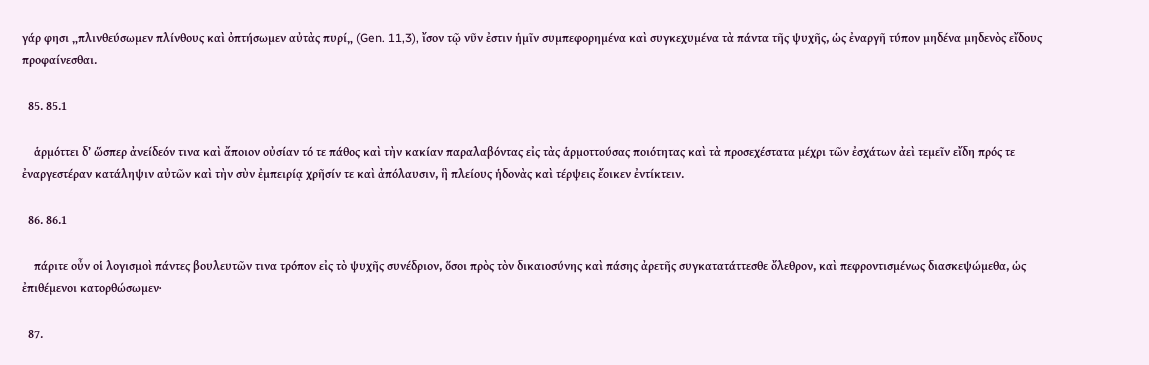γάρ φησι „πλινθεύσωμεν πλίνθους καὶ ὀπτήσωμεν αὐτὰς πυρί„ (Gen. 11,3), ἴσον τῷ νῦν ἐστιν ἡμῖν συμπεφορημένα καὶ συγκεχυμένα τὰ πάντα τῆς ψυχῆς, ὡς ἐναργῆ τύπον μηδένα μηδενὸς εἴδους προφαίνεσθαι.

  85. 85.1

    ἁρμόττει δ’ ὥσπερ ἀνείδεόν τινα καὶ ἄποιον οὐσίαν τό τε πάθος καὶ τὴν κακίαν παραλαβόντας εἰς τὰς ἁρμοττούσας ποιότητας καὶ τὰ προσεχέστατα μέχρι τῶν ἐσχάτων ἀεὶ τεμεῖν εἴδη πρός τε ἐναργεστέραν κατάληψιν αὐτῶν καὶ τὴν σὺν ἐμπειρίᾳ χρῆσίν τε καὶ ἀπόλαυσιν, ἣ πλείους ἡδονὰς καὶ τέρψεις ἔοικεν ἐντίκτειν.

  86. 86.1

    πάριτε οὖν οἱ λογισμοὶ πάντες βουλευτῶν τινα τρόπον εἰς τὸ ψυχῆς συνέδριον, ὅσοι πρὸς τὸν δικαιοσύνης καὶ πάσης ἀρετῆς συγκατατάττεσθε ὄλεθρον, καὶ πεφροντισμένως διασκεψώμεθα, ὡς ἐπιθέμενοι κατορθώσωμεν·

  87.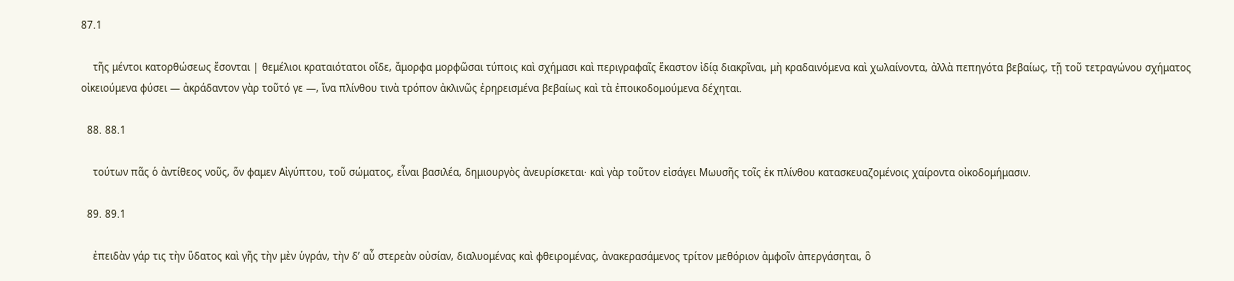87.1

    τῆς μέντοι κατορθώσεως ἔσονται | θεμέλιοι κραταιότατοι οἵδε, ἄμορφα μορφῶσαι τύποις καὶ σχήμασι καὶ περιγραφαῖς ἕκαστον ἰδίᾳ διακρῖναι, μὴ κραδαινόμενα καὶ χωλαίνοντα, ἀλλὰ πεπηγότα βεβαίως, τῇ τοῦ τετραγώνου σχήματος οἰκειούμενα φύσει — ἀκράδαντον γὰρ τοῦτό γε —, ἵνα πλίνθου τινὰ τρόπον ἀκλινῶς ἐρηρεισμένα βεβαίως καὶ τὰ ἐποικοδομούμενα δέχηται.

  88. 88.1

    τούτων πᾶς ὁ ἀντίθεος νοῦς, ὅν φαμεν Αἰγύπτου, τοῦ σώματος, εἶναι βασιλέα, δημιουργὸς ἀνευρίσκεται· καὶ γὰρ τοῦτον εἰσάγει Μωυσῆς τοῖς ἐκ πλίνθου κατασκευαζομένοις χαίροντα οἰκοδομήμασιν.

  89. 89.1

    ἐπειδὰν γάρ τις τὴν ὕδατος καὶ γῆς τὴν μὲν ὑγράν, τὴν δ’ αὖ στερεὰν οὐσίαν, διαλυομένας καὶ φθειρομένας, ἀνακερασάμενος τρίτον μεθόριον ἀμφοῖν ἀπεργάσηται, ὃ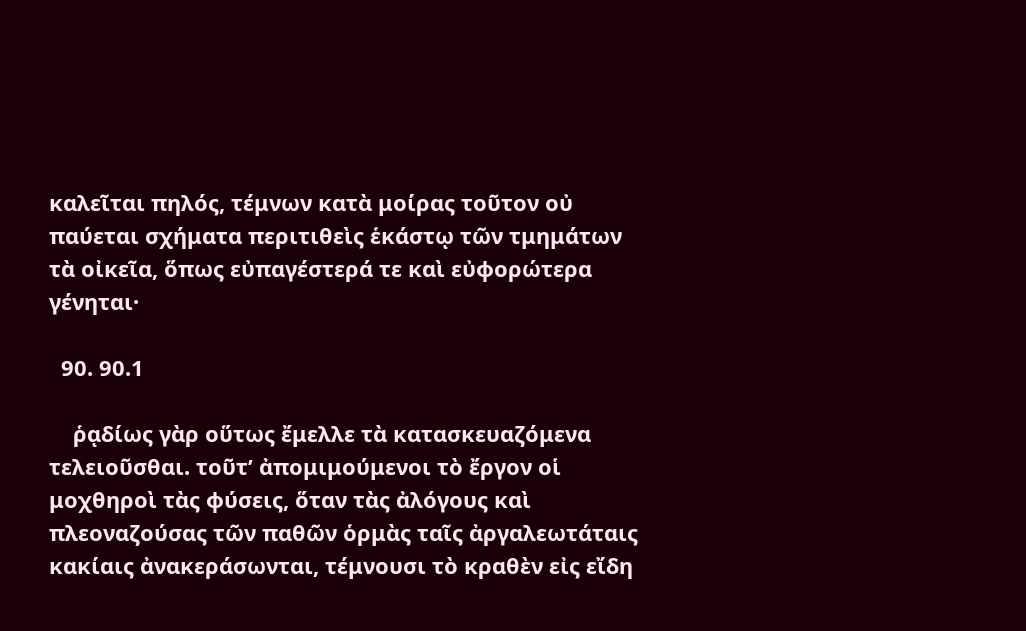καλεῖται πηλός, τέμνων κατὰ μοίρας τοῦτον οὐ παύεται σχήματα περιτιθεὶς ἑκάστῳ τῶν τμημάτων τὰ οἰκεῖα, ὅπως εὐπαγέστερά τε καὶ εὐφορώτερα γένηται·

  90. 90.1

    ῥᾳδίως γὰρ οὕτως ἔμελλε τὰ κατασκευαζόμενα τελειοῦσθαι. τοῦτ’ ἀπομιμούμενοι τὸ ἔργον οἱ μοχθηροὶ τὰς φύσεις, ὅταν τὰς ἀλόγους καὶ πλεοναζούσας τῶν παθῶν ὁρμὰς ταῖς ἀργαλεωτάταις κακίαις ἀνακεράσωνται, τέμνουσι τὸ κραθὲν εἰς εἴδη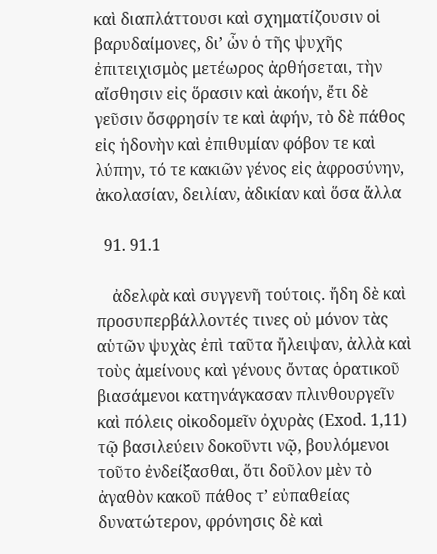καὶ διαπλάττουσι καὶ σχηματίζουσιν οἱ βαρυδαίμονες, δι’ ὧν ὁ τῆς ψυχῆς ἐπιτειχισμὸς μετέωρος ἀρθήσεται, τὴν αἴσθησιν εἰς ὅρασιν καὶ ἀκοήν, ἔτι δὲ γεῦσιν ὄσφρησίν τε καὶ ἁφήν, τὸ δὲ πάθος εἰς ἡδονὴν καὶ ἐπιθυμίαν φόβον τε καὶ λύπην, τό τε κακιῶν γένος εἰς ἀφροσύνην, ἀκολασίαν, δειλίαν, ἀδικίαν καὶ ὅσα ἄλλα

  91. 91.1

    ἀδελφὰ καὶ συγγενῆ τούτοις. ἤδη δὲ καὶ προσυπερβάλλοντές τινες οὐ μόνον τὰς αὑτῶν ψυχὰς ἐπὶ ταῦτα ἤλειψαν, ἀλλὰ καὶ τοὺς ἀμείνους καὶ γένους ὄντας ὁρατικοῦ βιασάμενοι κατηνάγκασαν πλινθουργεῖν καὶ πόλεις οἰκοδομεῖν ὀχυρὰς (Exod. 1,11) τῷ βασιλεύειν δοκοῦντι νῷ, βουλόμενοι τοῦτο ἐνδείξασθαι, ὅτι δοῦλον μὲν τὸ ἀγαθὸν κακοῦ πάθος τ’ εὐπαθείας δυνατώτερον, φρόνησις δὲ καὶ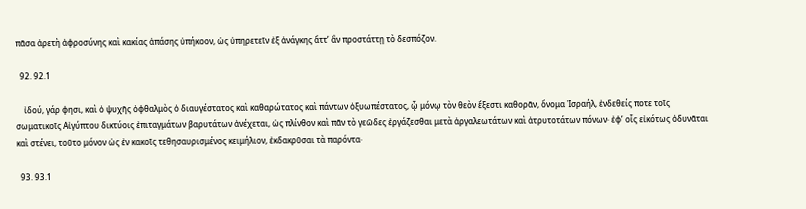πᾶσα ἀρετὴ ἀφροσύνης καὶ κακίας ἁπάσης ὑπήκοον, ὡς ὑπηρετεῖν ἐξ ἀνάγκης ἅττ’ ἂν προστάττῃ τὸ δεσπόζον.

  92. 92.1

    ἰδού, γάρ φησι, καὶ ὁ ψυχῆς ὀφθαλμὸς ὁ διαυγέστατος καὶ καθαρώτατος καὶ πάντων ὀξυωπέστατος, ᾧ μόνῳ τὸν θεὸν ἔξεστι καθορᾶν, ὄνομα Ἰσραήλ, ἐνδεθείς ποτε τοῖς σωματικοῖς Αἰγύπτου δικτύοις ἐπιταγμάτων βαρυτάτων ἀνέχεται, ὡς πλίνθον καὶ πᾶν τὸ γεῶδες ἐργάζεσθαι μετὰ ἀργαλεωτάτων καὶ ἀτρυτοτάτων πόνων· ἐφ’ οἷς εἰκότως ὀδυνᾶται καὶ στένει, τοῦτο μόνον ὡς ἐν κακοῖς τεθησαυρισμένος κειμήλιον, ἐκδακρῦσαι τὰ παρόντα·

  93. 93.1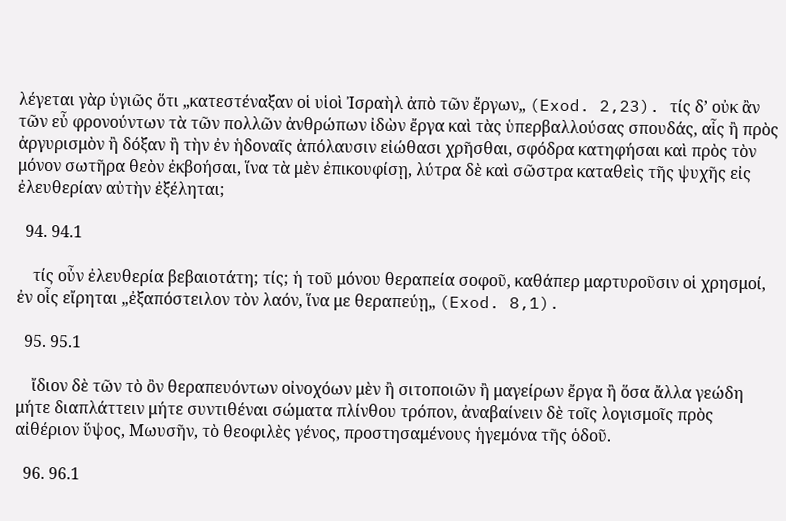λέγεται γὰρ ὑγιῶς ὅτι „κατεστέναξαν οἱ υἱοὶ Ἰσραὴλ ἀπὸ τῶν ἔργων„ (Exod. 2,23). τίς δ’ οὐκ ἂν τῶν εὖ φρονούντων τὰ τῶν πολλῶν ἀνθρώπων ἰδὼν ἔργα καὶ τὰς ὑπερβαλλούσας σπουδάς, αἷς ἢ πρὸς ἀργυρισμὸν ἢ δόξαν ἢ τὴν ἐν ἡδοναῖς ἀπόλαυσιν εἰώθασι χρῆσθαι, σφόδρα κατηφήσαι καὶ πρὸς τὸν μόνον σωτῆρα θεὸν ἐκβοήσαι, ἵνα τὰ μὲν ἐπικουφίσῃ, λύτρα δὲ καὶ σῶστρα καταθεὶς τῆς ψυχῆς εἰς ἐλευθερίαν αὐτὴν ἐξέληται;

  94. 94.1

    τίς οὖν ἐλευθερία βεβαιοτάτη; τίς; ἡ τοῦ μόνου θεραπεία σοφοῦ, καθάπερ μαρτυροῦσιν οἱ χρησμοί, ἐν οἷς εἴρηται „ἐξαπόστειλον τὸν λαόν, ἵνα με θεραπεύῃ„ (Exod. 8,1).

  95. 95.1

    ἴδιον δὲ τῶν τὸ ὂν θεραπευόντων οἰνοχόων μὲν ἢ σιτοποιῶν ἢ μαγείρων ἔργα ἢ ὅσα ἄλλα γεώδη μήτε διαπλάττειν μήτε συντιθέναι σώματα πλίνθου τρόπον, ἀναβαίνειν δὲ τοῖς λογισμοῖς πρὸς αἰθέριον ὕψος, Μωυσῆν, τὸ θεοφιλὲς γένος, προστησαμένους ἡγεμόνα τῆς ὁδοῦ.

  96. 96.1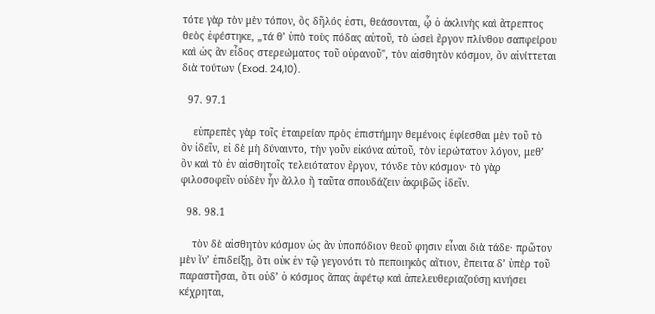τότε γὰρ τὸν μὲν τόπον, ὃς δῆλός ἐστι, θεάσονται, ᾧ ὁ ἀκλινὴς καὶ ἄτρεπτος θεὸς ἐφέστηκε, „τά θ’ ὑπὸ τοὺς πόδας αὐτοῦ, τὸ ὡσεὶ ἔργον πλίνθου σαπφείρου καὶ ὡς ἂν εἶδος στερεώματος τοῦ οὐρανοῦ", τὸν αἰσθητὸν κόσμον, ὃν αἰνίττεται διὰ τούτων (Exod. 24,10).

  97. 97.1

    εὐπρεπὲς γὰρ τοῖς ἑταιρείαν πρὸς ἐπιστήμην θεμένοις ἐφίεσθαι μὲν τοῦ τὸ ὂν ἰδεῖν, εἰ δὲ μὴ δύναιντο, τὴν γοῦν εἰκόνα αὐτοῦ, τὸν ἱερώτατον λόγον, μεθ’ ὃν καὶ τὸ ἐν αἰσθητοῖς τελειότατον ἔργον, τόνδε τὸν κόσμον· τὸ γὰρ φιλοσοφεῖν οὐδὲν ἦν ἄλλο ἢ ταῦτα σπουδάζειν ἀκριβῶς ἰδεῖν.

  98. 98.1

    τὸν δὲ αἰσθητὸν κόσμον ὡς ἂν ὑποπόδιον θεοῦ φησιν εἶναι διὰ τάδε· πρῶτον μὲν ἵν’ ἐπιδείξῃ, ὅτι οὐκ ἐν τῷ γεγονότι τὸ πεποιηκὸς αἴτιον, ἔπειτα δ’ ὑπὲρ τοῦ παραστῆσαι, ὅτι οὐδ’ ὁ κόσμος ἅπας ἀφέτῳ καὶ ἀπελευθεριαζούσῃ κινήσει κέχρηται,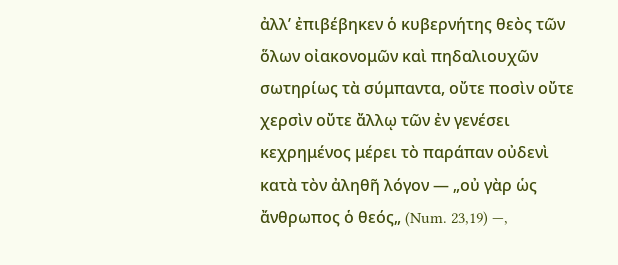ἀλλ’ ἐπιβέβηκεν ὁ κυβερνήτης θεὸς τῶν ὅλων οἰακονομῶν καὶ πηδαλιουχῶν σωτηρίως τὰ σύμπαντα, οὔτε ποσὶν οὔτε χερσὶν οὔτε ἄλλῳ τῶν ἐν γενέσει κεχρημένος μέρει τὸ παράπαν οὐδενὶ κατὰ τὸν ἀληθῆ λόγον — „οὐ γὰρ ὡς ἄνθρωπος ὁ θεός„ (Num. 23,19) —,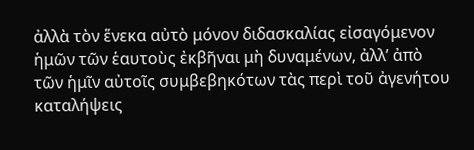ἀλλὰ τὸν ἕνεκα αὐτὸ μόνον διδασκαλίας εἰσαγόμενον ἡμῶν τῶν ἑαυτοὺς ἐκβῆναι μὴ δυναμένων, ἀλλ’ ἀπὸ τῶν ἡμῖν αὐτοῖς συμβεβηκότων τὰς περὶ τοῦ ἀγενήτου καταλήψεις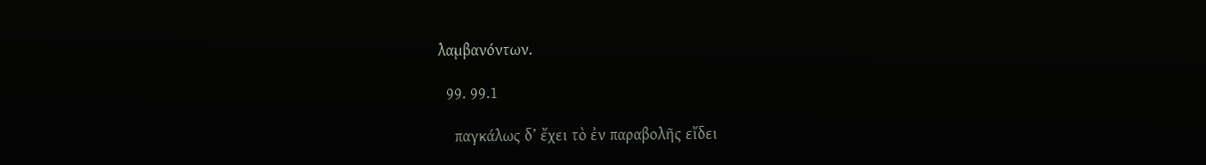λαμβανόντων.

  99. 99.1

    παγκάλως δ’ ἔχει τὸ ἐν παραβολῆς εἴδει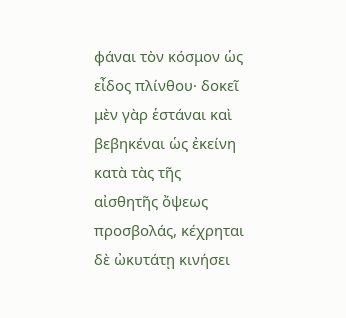φάναι τὸν κόσμον ὡς εἶδος πλίνθου· δοκεῖ μὲν γὰρ ἑστάναι καὶ βεβηκέναι ὡς ἐκείνη κατὰ τὰς τῆς αἰσθητῆς ὄψεως προσβολάς, κέχρηται δὲ ὠκυτάτῃ κινήσει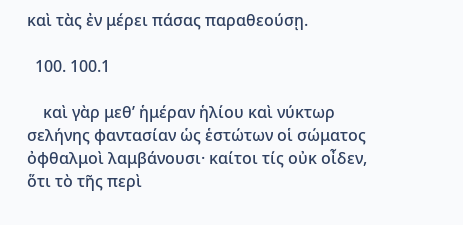καὶ τὰς ἐν μέρει πάσας παραθεούσῃ.

  100. 100.1

    καὶ γὰρ μεθ’ ἡμέραν ἡλίου καὶ νύκτωρ σελήνης φαντασίαν ὡς ἑστώτων οἱ σώματος ὀφθαλμοὶ λαμβάνουσι· καίτοι τίς οὐκ οἶδεν, ὅτι τὸ τῆς περὶ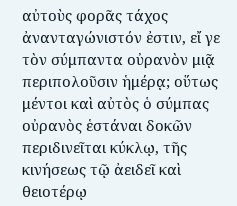αὐτοὺς φορᾶς τάχος ἀνανταγώνιστόν ἐστιν, εἴ γε τὸν σύμπαντα οὐρανὸν μιᾷ περιπολοῦσιν ἡμέρᾳ; οὕτως μέντοι καὶ αὐτὸς ὁ σύμπας οὐρανὸς ἑστάναι δοκῶν περιδινεῖται κύκλῳ, τῆς κινήσεως τῷ ἀειδεῖ καὶ θειοτέρῳ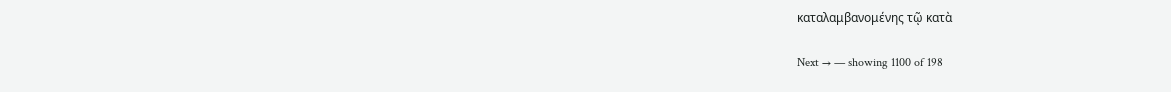καταλαμβανομένης τῷ κατὰ

Next → — showing 1100 of 198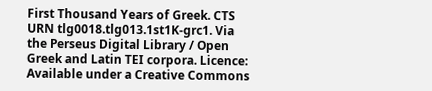First Thousand Years of Greek. CTS URN tlg0018.tlg013.1st1K-grc1. Via the Perseus Digital Library / Open Greek and Latin TEI corpora. Licence: Available under a Creative Commons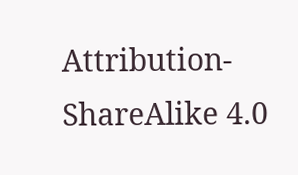Attribution-ShareAlike 4.0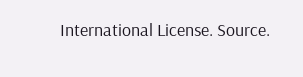International License. Source.